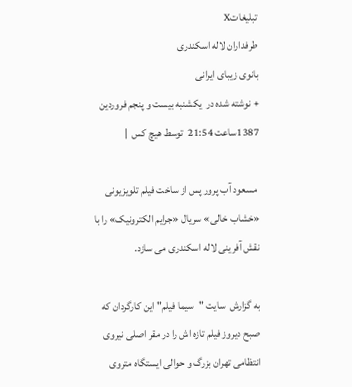تبليغاتX
طرفداران لاله اسکندری
بانوی زیبای ایرانی
+ نوشته شده در  یکشنبه بیست و پنجم فروردین 1387ساعت 21:54  توسط هیچ کس  |

 مسعود آب پرور پس از ساخت فیلم تلویزیونی «خشاب خالی» سریال «جرایم الکترونیک» را با نقش آفرینی لاله اسکندری می سازد.

به گزارش  سایت "سیما فیلم" این کارگردان که صبح دیروز فیلم تازه اش را در مقر اصلی نیروی انتظامی تهران بزرگ و حوالی ایستگاه متروی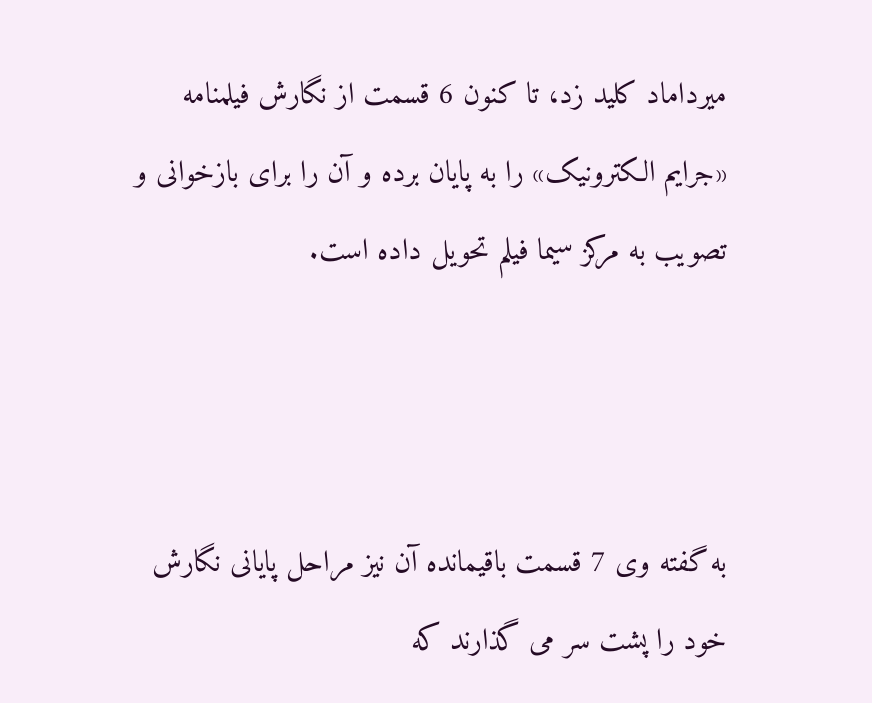میرداماد کلید زد، تا کنون 6 قسمت از نگارش فیلمنامه «جرایم الکترونیک» را به پایان برده و آن را برای بازخوانی و تصویب به مرکز سیما فیلم تحویل داده است.



به گفته وی 7 قسمت باقیمانده آن نیز مراحل پایانی نگارش خود را پشت سر می گذارند که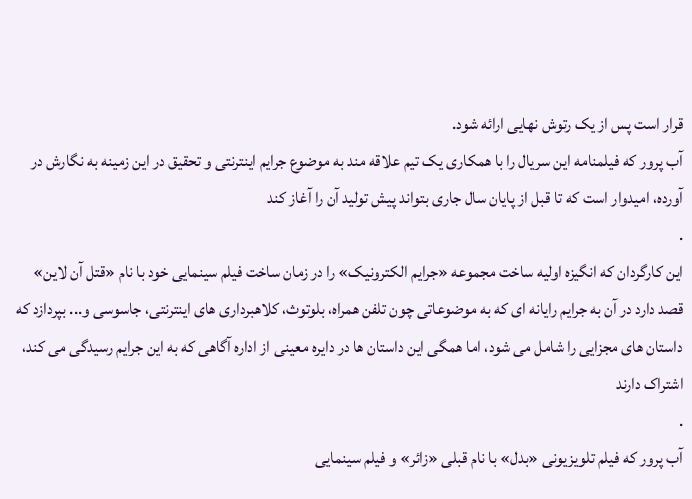قرار است پس از یک رتوش نهایی ارائه شود.
آب پرور که فیلمنامه این سریال را با همکاری یک تیم علاقه مند به موضوع جرایم اینترنتی و تحقیق در این زمینه به نگارش در آورده، امیدوار است که تا قبل از پایان سال جاری بتواند پیش تولید آن را آغاز کند
.
این کارگردان که انگیزه اولیه ساخت مجموعه «جرایم الکترونیک» را در زمان ساخت فیلم سینمایی خود با نام «قتل آن لاین» قصد دارد در آن به جرایم رایانه ای که به موضوعاتی چون تلفن همراه، بلوتوث، کلاهبرداری های اینترنتی، جاسوسی و... بپردازد که داستان های مجزایی را شامل می شود، اما همگی این داستان ها در دایره معینی از اداره آگاهی که به این جرایم رسیدگی می کند، اشتراک دارند
.
آب پرور که فیلم تلویزیونی «بدل» با نام قبلی «زائر» و فیلم سینمایی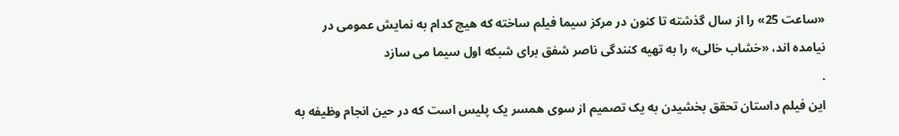«ساعت 25» را از سال گذشته تا کنون در مرکز سیما فیلم ساخته که هیچ کدام به نمایش عمومی در نیامده اند، «خشاب خالی» را به تهیه کنندگی ناصر شفق برای شبکه اول سیما می سازد
.
این فیلم داستان تحقق بخشیدن به یک تصمیم از سوی همسر یک پلیس است که در حین انجام وظیفه به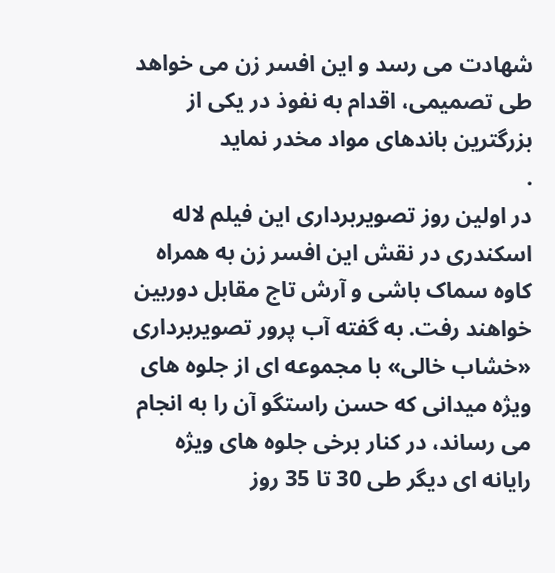شهادت می رسد و این افسر زن می خواهد طی تصمیمی، اقدام به نفوذ در یکی از بزرگترین باندهای مواد مخدر نماید
.
در اولین روز تصویربرداری این فیلم لاله اسکندری در نقش این افسر زن به همراه کاوه سماک باشی و آرش تاج مقابل دوربین خواهند رفت. به گفته آب پرور تصویربرداری «خشاب خالی» با مجموعه ای از جلوه های ویژه میدانی که حسن راستگو آن را به انجام می رساند، در کنار برخی جلوه های ویژه رایانه ای دیگر طی 30 تا 35 روز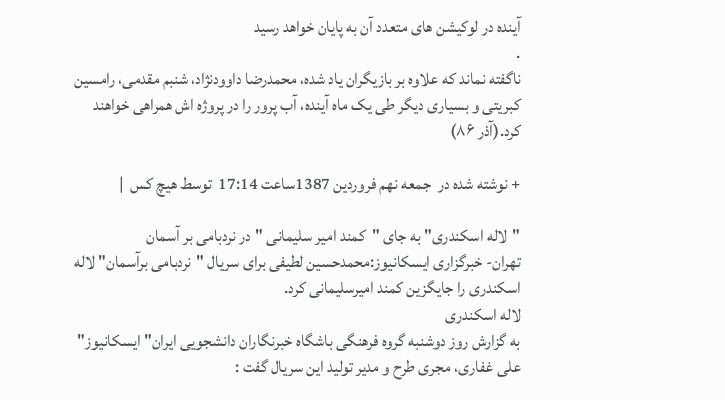آینده در لوکیشن های متعدد آن به پایان خواهد رسید
.
ناگفته نماند که علاوه بر بازیگران یاد شده، محمدرضا داوودنژاد، شنبم مقدمی، رامسین کبریتی و بسیاری دیگر طی یک ماه آینده، آب پرور را در پروژه اش همراهی خواهند کرد.(آذر ۸۶)

+ نوشته شده در  جمعه نهم فروردین 1387ساعت 17:14  توسط هیچ کس  |

"لاله اسکندری" به جای "کمند امیر سلیمانی "در نردبامی بر آسمان
تهران- خبرگزاری ایسکانیوز:محمدحسین لطیفی برای سریال "نردبامی برآسمان" لاله اسکندری را جایگزین کمند امیرسلیمانی کرد.
لاله اسکندری
به گزارش روز دوشنبه گروه فرهنگی باشگاه خبرنگاران دانشجویی ایران" ایسکانیوز" علی غفاری، مجری طرح و مدیر تولید این سریال گفت :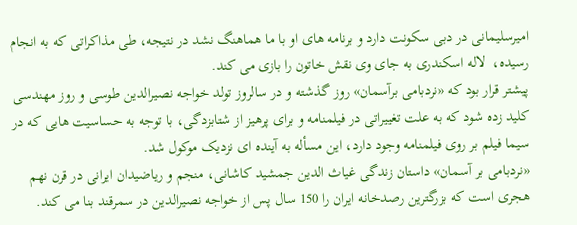امیرسلیمانی در دبی سکونت دارد و برنامه های او با ما هماهنگ نشد در نتیجه، طی مذاکراتی که به انجام رسیده،  لاله اسکندری به جای وی نقش خاتون را بازی می کند.
پیشتر قرار بود که «نردبامی برآسمان» روز گذشته و در سالروز تولد خواجه نصیرالدین طوسی و روز مهندسی کلید زده شود که به علت تغییراتی در فیلمنامه و برای پرهیز از شتابزدگی، با توجه به حساسیت هایی که در سیما فیلم بر روی فیلمنامه وجود دارد، این مسأله به آینده ای نزدیک موکول شد.
«نردبامی بر آسمان» داستان زندگی غیاث الدین جمشید کاشانی، منجم و ریاضیدان ایرانی در قرن نهم هجری است که بزرگترین رصدخانه ایران را 150 سال پس از خواجه نصیرالدین در سمرقند بنا می کند.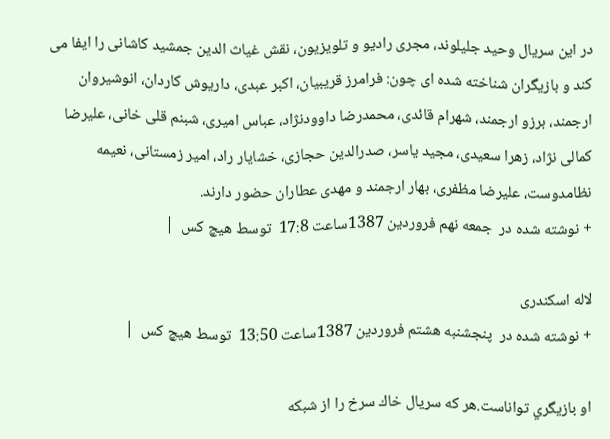در این سریال وحید جلیلوند، مجری رادیو و تلویزیون، نقش غیاث الدین جمشید کاشانی را ایفا می کند و بازیگران شناخته شده ای چون: فرامرز قریبیان، اکبر عبدی، داریوش کاردان، انوشیروان ارجمند، برزو ارجمند، شهرام قائدی، محمدرضا داوودنژاد، عباس امیری، شبنم قلی خانی، علیرضا کمالی نژاد، زهرا سعیدی، مجید یاسر، صدرالدین حجازی، خشایار راد، امیر زمستانی، نعیمه نظامدوست، علیرضا مظفری، بهار ارجمند و مهدی عطاران حضور دارند.
+ نوشته شده در  جمعه نهم فروردین 1387ساعت 17:8  توسط هیچ کس  |

لاله اسکندری
+ نوشته شده در  پنجشنبه هشتم فروردین 1387ساعت 13:50  توسط هیچ کس  |

او بازيگري‌ تواناست‌.هر كه‌ سريال‌ خاك‌ سرخ‌ را از شبكه‌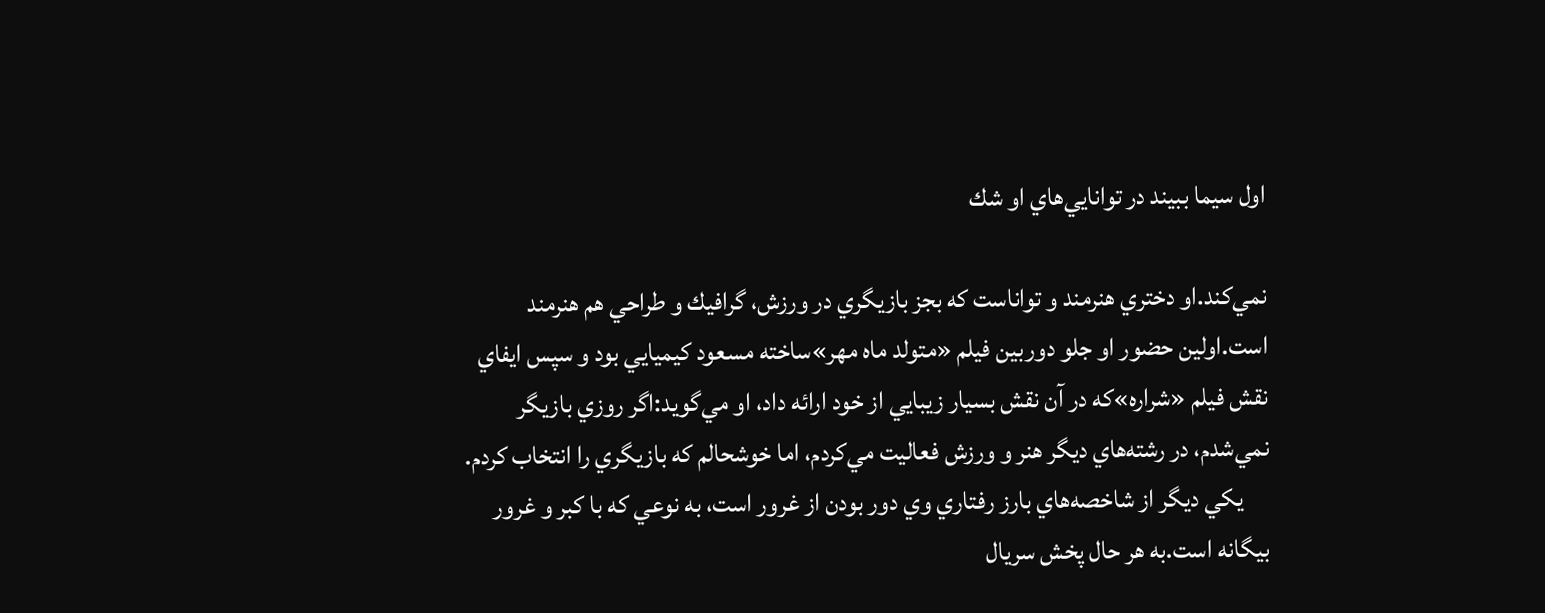اول‌ سيما ببيند در توانايي‌هاي‌ او شك‌

نمي‌كند.او دختري‌ هنرمند و تواناست‌ كه‌ بجز بازيگري‌ در ورزش‌، گرافيك‌ و طراحي‌ هم‌ هنرمند است‌.اولين‌ حضور او جلو دوربين‌ فيلم‌ «متولد ماه‌ مهر»ساخته‌ مسعود كيميايي‌ بود و سپس‌ ايفاي‌ نقش‌ فيلم‌ «شراره‌»كه‌ در آن‌ نقش‌ بسيار زيبايي‌ از خود ارائه‌ داد، او مي‌گويد:اگر روزي‌ بازيگر نمي‌شدم‌، در رشته‌هاي‌ ديگر هنر و ورزش‌ فعاليت‌ مي‌كردم‌، اما خوشحالم‌ كه‌ بازيگري‌ را انتخاب‌ كردم‌.
     يكي‌ ديگر از شاخصه‌هاي‌ بارز رفتاري‌ وي‌ دور بودن‌ از غرور است‌، به‌ نوعي‌ كه‌ با كبر و غرور بيگانه‌ است‌.به‌ هر حال‌ پخش‌ سريال‌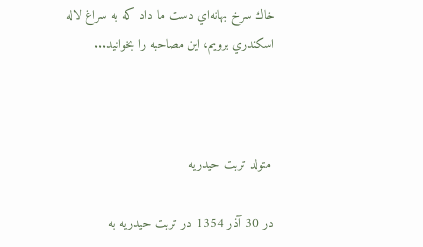خاك‌ سرخ‌ بهانه‌اي‌ دست‌ ما داد كه‌ به‌ سراغ‌ لاله‌ اسكندري‌ برويم‌، اين‌ مصاحبه‌ را بخوانيد...



 متولد تربت‌ حيدريه‌

در 30 آذر 1354 در تربت‌ حيدريه‌ به‌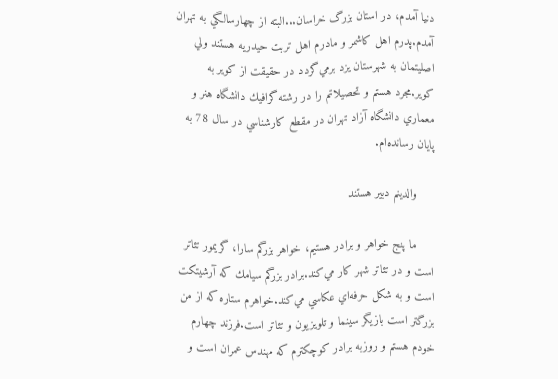دنيا آمدم‌، در استان‌ بزرگ‌ خراسان‌...البته‌ از چهارسالگي‌ به‌ تهران‌ آمدم‌.پدرم‌ اهل‌ كاشمر و مادرم‌ اهل‌ تربت‌ حيدريه‌ هستند ولي‌ اصليتمان‌ به‌ شهرستان‌ يزد برمي‌گردد در حقيقت‌ از كوير به‌ كوير.مجرد هستم‌ و تحصيلاتم‌ را در رشته‌ گرافيك‌ دانشگاه‌ هنر و معماري‌ دانشگاه‌ آزاد تهران‌ در مقطع‌ كارشناسي‌ در سال‌ 78 به‌ پايان‌ رسانده‌ام‌.

     والدينم‌ دبير هستند

     ما پنج‌ خواهر و برادر هستيم‌، خواهر بزرگم‌ سارا، گريمور تئاتر است‌ و در تئاتر شهر كار مي‌كند.برادر بزرگم‌ سيامك‌ كه‌ آرشيتكت‌ است‌ و به‌ شكل‌ حرفه‌اي‌ عكاسي‌ مي‌كند.خواهرم‌ ستاره‌ كه‌ از من‌ بزرگتر است‌ بازيگر سينما و تلويزيون‌ و تئاتر است‌.فرزند چهارم‌ خودم‌ هستم‌ و روزبه‌ برادر كوچكترم‌ كه‌ مهندس‌ عمران‌ است‌ و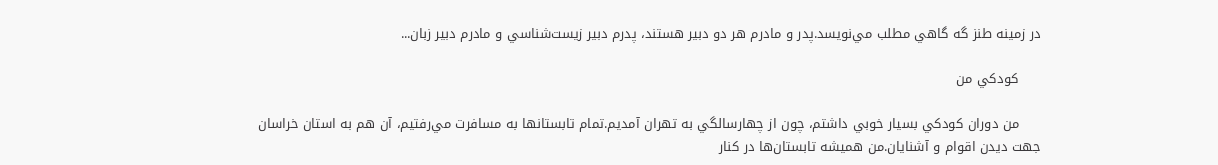در زمينه‌ طنز گه‌ گاهي‌ مطلب‌ مي‌نويسد.پدر و مادرم‌ هر دو دبير هستند، پدرم‌ دبير زيست‌شناسي‌ و مادرم‌ دبير زبان‌...

     كودكي‌ من‌

     من‌ دوران‌ كودكي‌ بسيار خوبي‌ داشتم‌، چون‌ از چهارسالگي‌ به‌ تهران‌ آمديم‌.تمام‌ تابستانها به‌ مسافرت‌ مي‌رفتيم‌، آن‌ هم‌ به‌ استان‌ خراسان‌ جهت‌ ديدن‌ اقوام‌ و آشنايان‌.من‌ هميشه‌ تابستان‌ها در كنار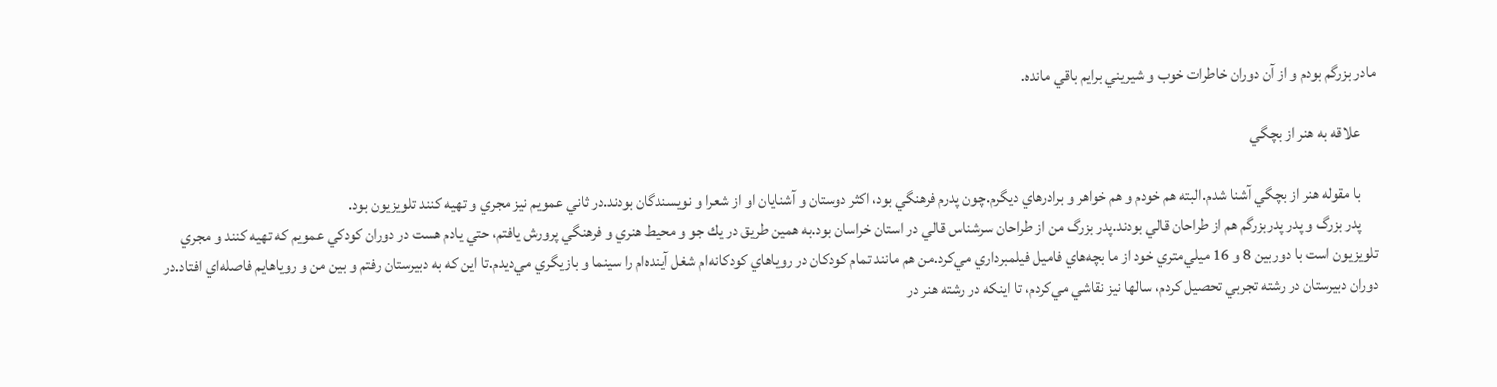مادر بزرگم‌ بودم‌ و از آن‌ دوران‌ خاطرات‌ خوب‌ و شيريني‌ برايم‌ باقي‌ مانده‌.

     علاقه‌ به‌ هنر از بچگي‌

     با مقوله‌ هنر از بچگي‌ آشنا شدم‌.البته‌ هم‌ خودم‌ و هم‌ خواهر و برادرهاي‌ ديگرم‌.چون‌ پدرم‌ فرهنگي‌ بود، اكثر دوستان‌ و آشنايان‌ او از شعرا و نويسندگان‌ بودند.در ثاني‌ عمويم‌ نيز مجري‌ و تهيه‌ كنند تلويزيون‌ بود.
     پدر بزرگ‌ و پدر پدربزرگم‌ هم‌ از طراحان‌ قالي‌ بودند.پدر بزرگ‌ من‌ از طراحان‌ سرشناس‌ قالي‌ در استان‌ خراسان‌ بود.به‌ همين‌ طريق‌ در يك‌ جو و محيط هنري‌ و فرهنگي‌ پرورش‌ يافتم‌، حتي‌ يادم‌ هست‌ در دوران‌ كودكي‌ عمويم‌ كه‌ تهيه‌ كنند و مجري‌ تلويزيون‌ است‌ با دوربين‌ 8 و 16 ميلي‌متري‌ خود از ما بچه‌هاي‌ فاميل‌ فيلمبرداري‌ مي‌كرد.من‌ هم‌ مانند تمام‌ كودكان‌ در روياهاي‌ كودكانه‌ام‌ شغل‌ آينده‌ام‌ را سينما و بازيگري‌ مي‌ديدم‌.تا اين‌ كه‌ به‌ دبيرستان‌ رفتم‌ و بين‌ من‌ و روياهايم‌ فاصله‌اي‌ افتاد.در دوران‌ دبيرستان‌ در رشته‌ تجربي‌ تحصيل‌ كردم‌، سالها نيز نقاشي‌ مي‌كردم‌، تا اينكه‌ در رشته‌ هنر در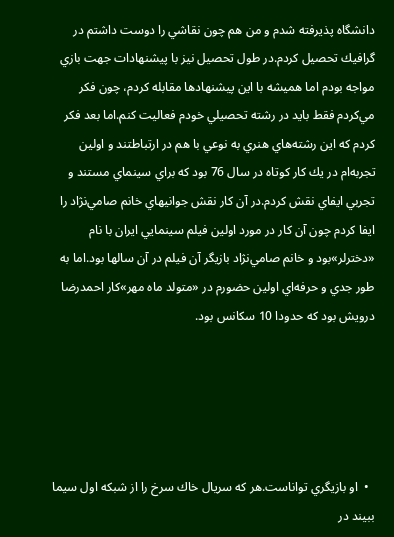دانشگاه‌ پذيرفته‌ شدم‌ و من‌ هم‌ چون‌ نقاشي‌ را دوست‌ داشتم‌ در گرافيك‌ تحصيل‌ كردم‌.در طول‌ تحصيل‌ نيز با پيشنهادات‌ جهت‌ بازي‌ مواجه‌ بودم‌ اما هميشه‌ با اين‌ پيشنهادها مقابله‌ كردم‌، چون‌ فكر مي‌كردم‌ فقط بايد در رشته‌ تحصيلي‌ خودم‌ فعاليت‌ كنم‌.اما بعد فكر كردم‌ كه‌ اين‌ رشته‌هاي‌ هنري‌ به‌ نوعي‌ با هم‌ در ارتباطتند و اولين‌ تجربه‌ام‌ در يك‌ كار كوتاه‌ در سال‌ 76 بود كه‌ براي‌ سينماي‌ مستند و تجربي‌ ايفاي‌ نقش‌ كردم‌.در آن‌ كار نقش‌ جوانيهاي‌ خانم‌ صامي‌نژاد را ايفا كردم‌ چون‌ آن‌ كار در مورد اولين‌ فيلم‌ سينمايي‌ ايران‌ با نام‌ «دخترلر»بود و خانم‌ صامي‌نژاد بازيگر آن‌ فيلم‌ در آن‌ سالها بود.اما به‌ طور جدي‌ و حرفه‌اي‌ اولين‌ حضورم‌ در «متولد ماه‌ مهر»كار احمدرضا درويش‌ بود كه‌ حدودا 10 سكانس‌ بود.





  •  او بازيگري‌ تواناست‌.هر كه‌ سريال‌ خاك‌ سرخ‌ را از شبكه‌ اول‌ سيما ببيند در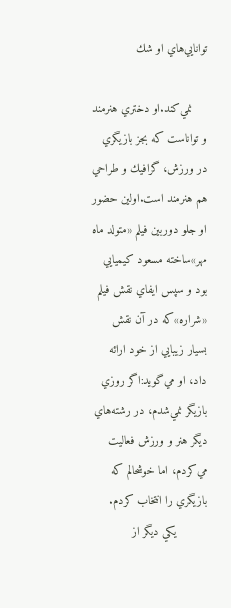توانايي‌هاي‌ او شك‌

    نمي‌كند.او دختري‌ هنرمند و تواناست‌ كه‌ بجز بازيگري‌ در ورزش‌، گرافيك‌ و طراحي‌ هم‌ هنرمند است‌.اولين‌ حضور او جلو دوربين‌ فيلم‌ «متولد ماه‌ مهر»ساخته‌ مسعود كيميايي‌ بود و سپس‌ ايفاي‌ نقش‌ فيلم‌ «شراره‌»كه‌ در آن‌ نقش‌ بسيار زيبايي‌ از خود ارائه‌ داد، او مي‌گويد:اگر روزي‌ بازيگر نمي‌شدم‌، در رشته‌هاي‌ ديگر هنر و ورزش‌ فعاليت‌ مي‌كردم‌، اما خوشحالم‌ كه‌ بازيگري‌ را انتخاب‌ كردم‌.
         يكي‌ ديگر از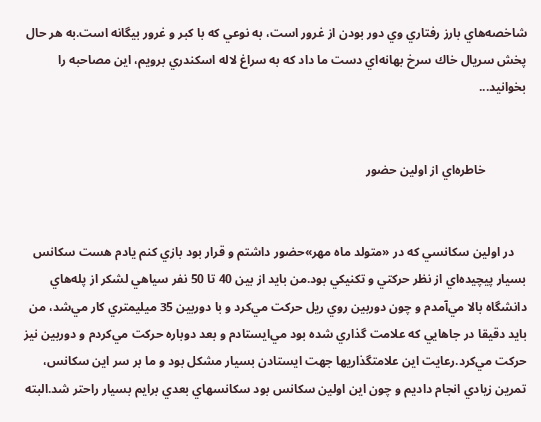شاخصه‌هاي‌ بارز رفتاري‌ وي‌ دور بودن‌ از غرور است‌، به‌ نوعي‌ كه‌ با كبر و غرور بيگانه‌ است‌.به‌ هر حال‌ پخش‌ سريال‌ خاك‌ سرخ‌ بهانه‌اي‌ دست‌ ما داد كه‌ به‌ سراغ‌ لاله‌ اسكندري‌ برويم‌، اين‌ مصاحبه‌ را بخوانيد...


             خاطره‌اي‌ از اولين‌ حضور


    در اولين‌ سكانسي‌ كه‌ در «متولد ماه‌ مهر»حضور داشتم‌ و قرار بود بازي‌ كنم‌ يادم‌ هست‌ سكانس‌ بسيار پيچيده‌اي‌ از نظر حركتي‌ و تكنيكي‌ بود.من‌ بايد از بين‌ 40 تا 50 نفر سياهي‌ لشكر از پله‌هاي‌ دانشگاه‌ بالا مي‌آمدم‌ و چون‌ دوربين‌ روي‌ ريل‌ حركت‌ مي‌كرد و با دوربين‌ 35 ميليمتري‌ كار مي‌شد، من‌ بايد دقيقا در جاهايي‌ كه‌ علامت‌ گذاري‌ شده‌ بود مي‌ايستادم‌ و بعد دوباره‌ حركت‌ مي‌كردم‌ و دوربين‌ نيز حركت‌ مي‌كرد.رعايت‌ اين‌ علامتگذاريها جهت‌ ايستادن‌ بسيار مشكل‌ بود و ما بر سر اين‌ سكانس‌، تمرين‌ زيادي‌ انجام‌ داديم‌ و چون‌ اين‌ اولين‌ سكانس‌ بود سكانسهاي‌ بعدي‌ برايم‌ بسيار راحتر شد.البته‌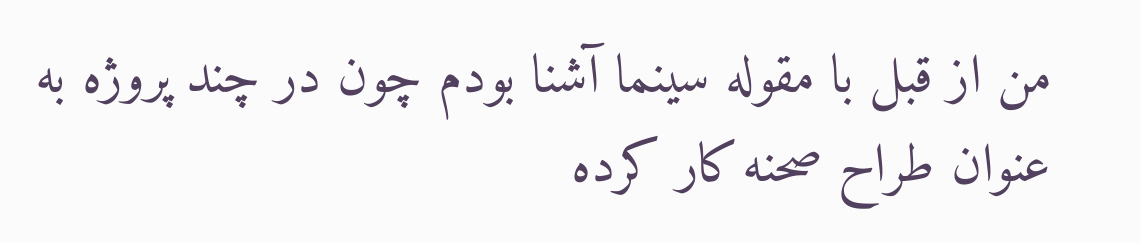من‌ از قبل‌ با مقوله‌ سينما آشنا بودم‌ چون‌ در چند پروژه‌ به‌ عنوان‌ طراح‌ صحنه‌ كار كرده‌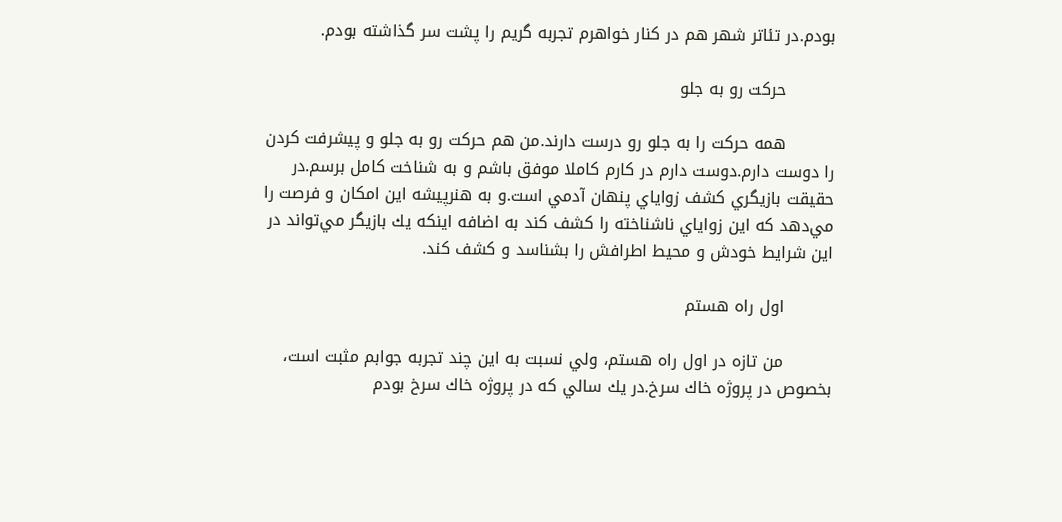بودم‌.در تئاتر شهر هم‌ در كنار خواهرم‌ تجربه‌ گريم‌ را پشت‌ سر گذاشته‌ بودم‌.

         حركت‌ رو به‌ جلو

         همه‌ حركت‌ را به‌ جلو رو درست‌ دارند.من‌ هم‌ حركت‌ رو به‌ جلو و پيشرفت‌ كردن‌ را دوست‌ دارم‌.دوست‌ دارم‌ در كارم‌ كاملا موفق‌ باشم‌ و به‌ شناخت‌ كامل‌ برسم‌.در حقيقت‌ بازيگري‌ كشف‌ زواياي‌ پنهان‌ آدمي‌ است‌.و به‌ هنرپيشه‌ اين‌ امكان‌ و فرصت‌ را مي‌دهد كه‌ اين‌ زواياي‌ ناشناخته‌ را كشف‌ كند به‌ اضافه‌ اينكه‌ يك‌ بازيگر مي‌تواند در اين‌ شرايط خودش‌ و محيط اطرافش‌ را بشناسد و كشف‌ كند.

         اول‌ راه‌ هستم‌

         من‌ تازه‌ در اول‌ راه‌ هستم‌، ولي‌ نسبت‌ به‌ اين‌ چند تجربه‌ جوابم‌ مثبت‌ است‌، بخصوص‌ در پروژه‌ خاك‌ سرخ‌.در يك‌ سالي‌ كه‌ در پروژه‌ خاك‌ سرخ‌ بودم‌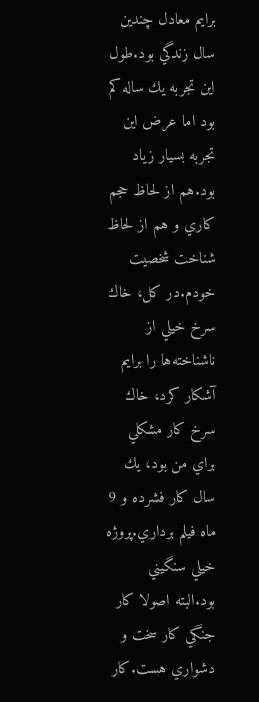برايم‌ معادل‌ چندين‌ سال‌ زندگي‌ بود.طول‌ اين‌ تجربه‌ يك‌ ساله‌ كم‌ بود اما عرض‌ اين‌ تجربه‌ بسيار زياد بود.هم‌ از لحاظ حجم‌ كاري‌ و هم‌ از لحاظ شناخت‌ شخصيت‌ خودم‌.در كل‌، خاك‌ سرخ‌ خيلي‌ از ناشناخته‌ها را برايم‌ آشكار كرد، خاك‌ سرخ‌ كار مشكلي‌ براي‌ من‌ بود، يك‌ سال‌ كار فشرده‌ و 9 ماه‌ فيلم‌ برداري‌.پروژه‌ خيلي‌ سنگيني‌ بود.البته‌ اصولا كار جنگي‌ كار سخت‌ و دشواري‌ هست‌.كار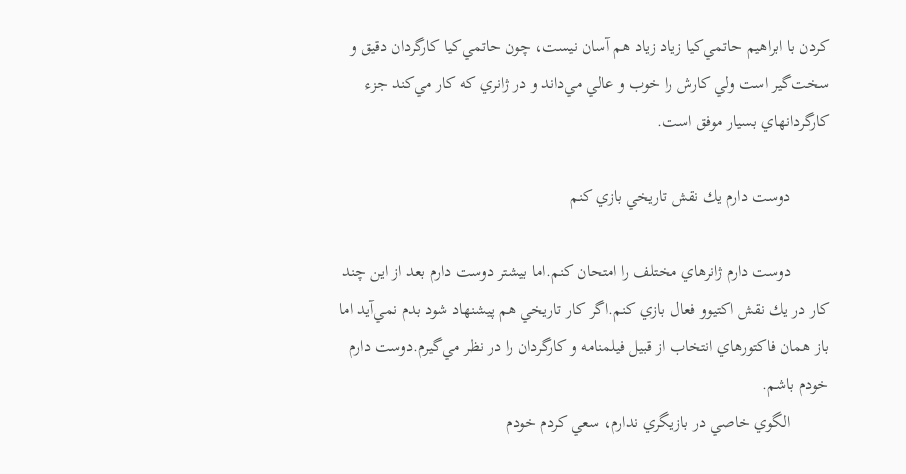كردن‌ با ابراهيم‌ حاتمي‌كيا زياد زياد هم‌ آسان‌ نيست‌، چون‌ حاتمي‌كيا كارگردان‌ دقيق‌ و سخت‌گير است‌ ولي‌ كارش‌ را خوب‌ و عالي‌ مي‌داند و در ژانري‌ كه‌ كار مي‌كند جزء كارگردانهاي‌ بسيار موفق‌ است‌.

         دوست‌ دارم‌ يك‌ نقش‌ تاريخي‌ بازي‌ كنم‌

         دوست‌ دارم‌ ژانرهاي‌ مختلف‌ را امتحان‌ كنم‌.اما بيشتر دوست‌ دارم‌ بعد از اين‌ چند كار در يك‌ نقش‌ اكتيوو فعال‌ بازي‌ كنم‌.اگر كار تاريخي‌ هم‌ پيشنهاد شود بدم‌ نمي‌آيد اما باز همان‌ فاكتورهاي‌ انتخاب‌ از قبيل‌ فيلمنامه‌ و كارگردان‌ را در نظر مي‌گيرم‌.دوست‌ دارم‌ خودم‌ باشم‌.
         الگوي‌ خاصي‌ در بازيگري‌ ندارم‌، سعي‌ كردم‌ خودم‌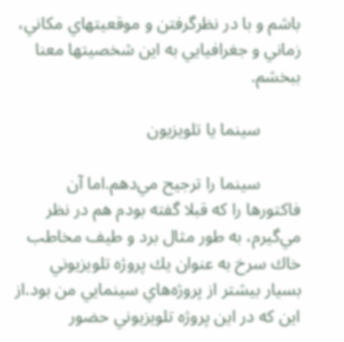باشم‌ و با در نظرگرفتن‌ و موقعيتهاي‌ مكاني‌، زماني‌ و جغرافيايي‌ به‌ اين‌ شخصيتها معنا ببخشم‌.

         سينما يا تلويزيون‌

         سينما را ترجيح‌ مي‌دهم‌.اما آن‌ فاكتورها را كه‌ قبلا گفته‌ بودم‌ هم‌ در نظر مي‌گيرم‌، به‌ طور مثال‌ برد و طيف‌ مخاطب‌ خاك‌ سرخ‌ به‌ عنوان‌ يك‌ پروژه‌ تلويزيوني‌ بسيار بيشتر از پروژه‌هاي‌ سينمايي‌ من‌ بود.از اين‌ كه‌ در اين‌ پروژه‌ تلويزيوني‌ حضور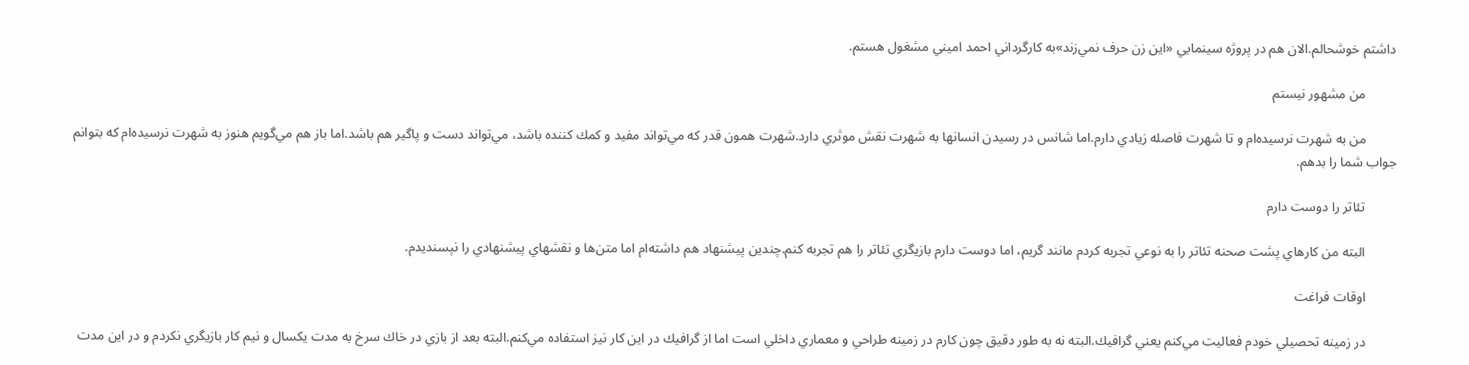داشتم‌ خوشحالم‌.الان‌ هم‌ در پروژه‌ سينمايي‌ «اين‌ زن‌ حرف‌ نمي‌زند»به‌ كارگرداني‌ احمد اميني‌ مشغول‌ هستم‌.

         من‌ مشهور نيستم‌

         من‌ به‌ شهرت‌ نرسيده‌ام‌ و تا شهرت‌ فاصله‌ زيادي‌ دارم‌.اما شانس‌ در رسيدن‌ انسانها به‌ شهرت‌ نقش‌ موثري‌ دارد.شهرت‌ همون‌ قدر كه‌ مي‌تواند مفيد و كمك‌ كننده‌ باشد، مي‌تواند دست‌ و پاگير هم‌ باشد.اما باز هم‌ مي‌گويم‌ هنوز به‌ شهرت‌ نرسيده‌ام‌ كه‌ بتوانم‌ جواب‌ شما را بدهم‌.

         تئاتر را دوست‌ دارم‌

         البته‌ من‌ كارهاي‌ پشت‌ صحنه‌ تئاتر را به‌ نوعي‌ تجربه‌ كردم‌ مانند گريم‌، اما دوست‌ دارم‌ بازيگري‌ تئاتر را هم‌ تجربه‌ كنم‌.چندين‌ پيشنهاد هم‌ داشته‌ام‌ اما متن‌ها و نقشهاي‌ پيشنهادي‌ را نپسنديدم‌.

         اوقات‌ فراغت‌

         در زمينه‌ تحصيلي‌ خودم‌ فعاليت‌ مي‌كنم‌ يعني‌ گرافيك‌.البته‌ نه‌ به‌ طور دقيق‌ چون‌ كارم‌ در زمينه‌ طراحي‌ و معماري‌ داخلي‌ است‌ اما از گرافيك‌ در اين‌ كار نيز استفاده‌ مي‌كنم‌.البته‌ بعد از بازي‌ در خاك‌ سرخ‌ به‌ مدت‌ يكسال‌ و نيم‌ كار بازيگري‌ نكردم‌ و در اين‌ مدت‌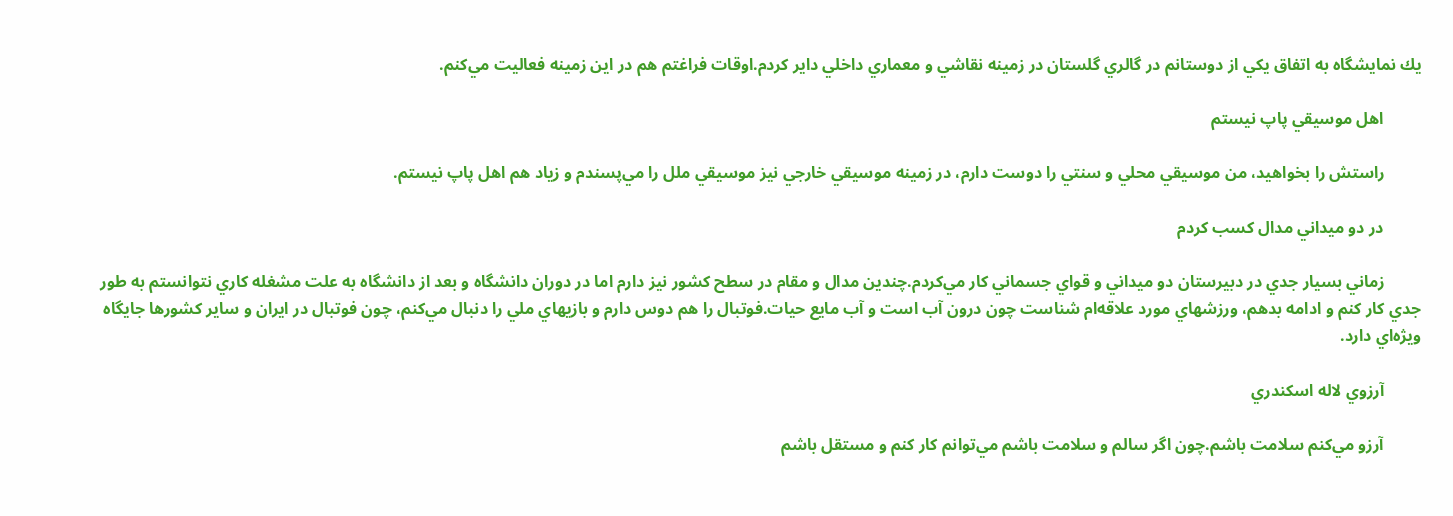يك‌ نمايشگاه‌ به‌ اتفاق‌ يكي‌ از دوستانم‌ در گالري‌ گلستان‌ در زمينه‌ نقاشي‌ و معماري‌ داخلي‌ داير كردم‌.اوقات‌ فراغتم‌ هم‌ در اين‌ زمينه‌ فعاليت‌ مي‌كنم‌.

         اهل‌ موسيقي‌ پاپ‌ نيستم‌

         راستش‌ را بخواهيد، من‌ موسيقي‌ محلي‌ و سنتي‌ را دوست‌ دارم‌، در زمينه‌ موسيقي‌ خارجي‌ نيز موسيقي‌ ملل‌ را مي‌پسندم‌ و زياد هم‌ اهل‌ پاپ‌ نيستم‌.

         در دو ميداني‌ مدال‌ كسب‌ كردم‌

         زماني‌ بسيار جدي‌ در دبيرستان‌ دو ميداني‌ و قواي‌ جسماني‌ كار مي‌كردم‌.چندين‌ مدال‌ و مقام‌ در سطح‌ كشور نيز دارم‌ اما در دوران‌ دانشگاه‌ و بعد از دانشگاه‌ به‌ علت‌ مشغله‌ كاري‌ نتوانستم‌ به‌ طور جدي‌ كار كنم‌ و ادامه‌ بدهم‌، ورزشهاي‌ مورد علاقه‌ام‌ شناست‌ چون‌ درون‌ آب‌ است‌ و آب‌ مايع‌ حيات‌.فوتبال‌ را هم‌ دوس‌ دارم‌ و بازيهاي‌ ملي‌ را دنبال‌ مي‌كنم‌، چون‌ فوتبال‌ در ايران‌ و ساير كشورها جايگاه‌ ويژه‌اي‌ دارد.

         آرزوي‌ لاله‌ اسكندري‌

         آرزو مي‌كنم‌ سلامت‌ باشم‌.چون‌ اگر سالم‌ و سلامت‌ باشم‌ مي‌توانم‌ كار كنم‌ و مستقل‌ باشم‌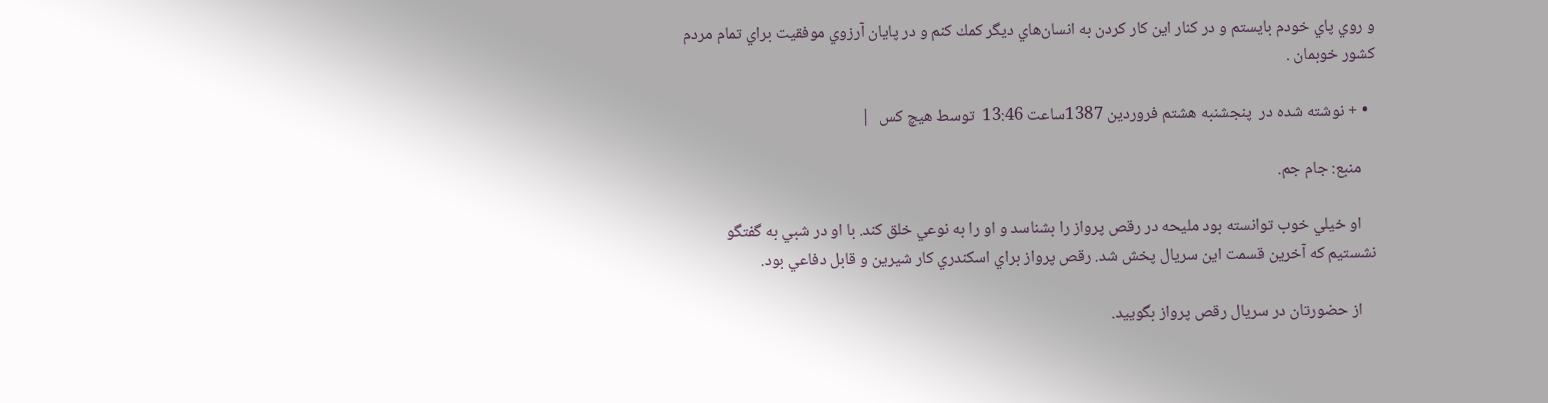و روي‌ پاي‌ خودم‌ بايستم‌ و در كنار اين‌ كار كردن‌ به‌ انسان‌هاي‌ ديگر كمك‌ كنم‌ و در پايان‌ آرزوي‌ موفقيت‌ براي‌ تمام‌ مردم‌ كشور خوبمان‌ .

  • + نوشته شده در  پنجشنبه هشتم فروردین 1387ساعت 13:46  توسط هیچ کس  |

    منبع: جام جم.

    او خيلي خوب توانسته بود مليحه در رقص پرواز را بشناسد و او را به نوعي خلق کند. با او در شبي به گفتگو نشستيم که آخرين قسمت اين سريال پخش شد. رقص پرواز براي اسکندري کار شيرين و قابل دفاعي بود.

    از حضورتان در سريال رقص پرواز بگوييد.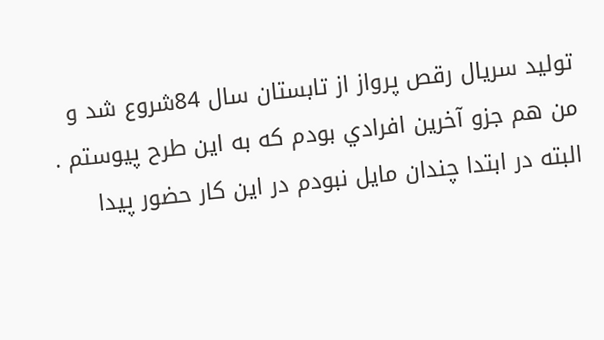توليد سريال رقص پرواز از تابستان سال 84شروع شد و من هم جزو آخرين افرادي بودم که به اين طرح پيوستم . البته در ابتدا چندان مايل نبودم در اين کار حضور پيدا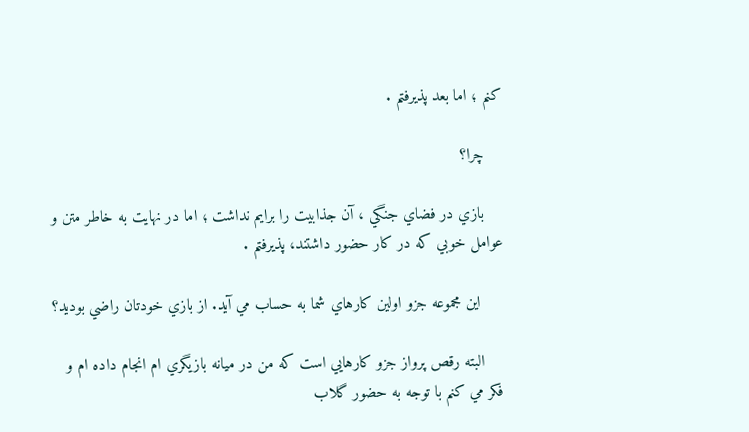کنم ؛ اما بعد پذيرفتم .

    چرا؟

    بازي در فضاي جنگي ، آن جذابيت را برايم نداشت ؛ اما در نهايت به خاطر متن و عوامل خوبي که در کار حضور داشتند، پذيرفتم .

     اين مجموعه جزو اولين کارهاي شما به حساب مي آيد. از بازي خودتان راضي بوديد؟

    البته رقص پرواز جزو کارهايي است که من در ميانه بازيگري ام انجام داده ام و فکر مي کنم با توجه به حضور گلاب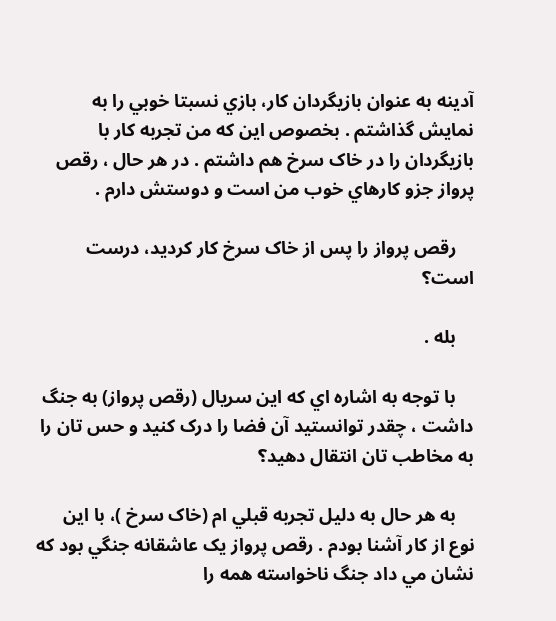آدينه به عنوان بازيگردان کار، بازي نسبتا خوبي را به نمايش گذاشتم . بخصوص اين که من تجربه کار با بازيگردان را در خاک سرخ هم داشتم . در هر حال ، رقص پرواز جزو کارهاي خوب من است و دوستش دارم .

    رقص پرواز را پس از خاک سرخ کار کرديد، درست است؟

    بله .

    با توجه به اشاره اي که اين سريال (رقص پرواز) به جنگ داشت ، چقدر توانستيد آن فضا را درک کنيد و حس تان را به مخاطب تان انتقال دهيد؟

    به هر حال به دليل تجربه قبلي ام (خاک سرخ )، با اين نوع از کار آشنا بودم . رقص پرواز يک عاشقانه جنگي بود که نشان مي داد جنگ ناخواسته همه را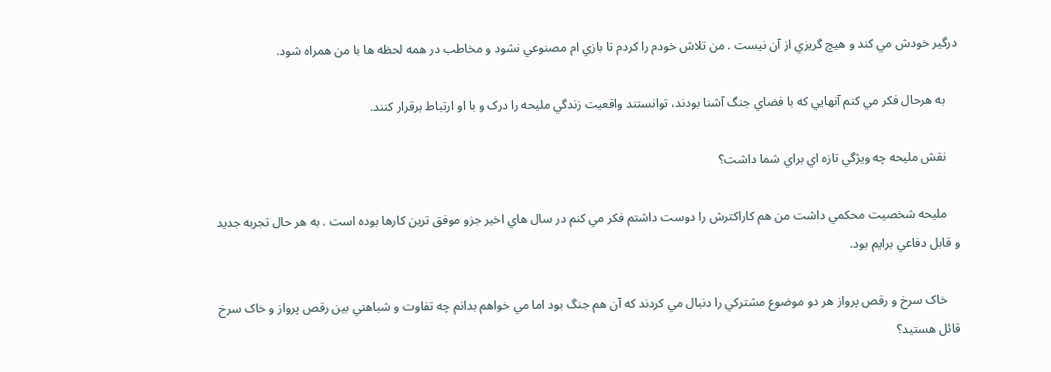درگير خودش مي کند و هيچ گريزي از آن نيست . من تلاش خودم را کردم تا بازي ام مصنوعي نشود و مخاطب در همه لحظه ها با من همراه شود.

    به هرحال فکر مي کنم آنهايي که با فضاي جنگ آشنا بودند، توانستند واقعيت زندگي مليحه را درک و با او ارتباط برقرار کنند.

    نقش مليحه چه ويژگي تازه اي براي شما داشت؟

    مليحه شخصيت محکمي داشت من هم کاراکترش را دوست داشتم فکر مي کنم در سال هاي اخير جزو موفق ترين کارها بوده است . به هر حال تجربه جديد و قابل دفاعي برايم بود.

    خاک سرخ و رقص پرواز هر دو موضوع مشترکي را دنبال مي کردند که آن هم جنگ بود اما مي خواهم بدانم چه تفاوت و شباهتي بين رقص پرواز و خاک سرخ قائل هستيد؟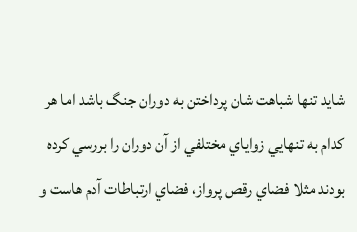شايد تنها شباهت شان پرداختن به دوران جنگ باشد اما هر کدام به تنهايي زواياي مختلفي از آن دوران را بررسي کرده بودند مثلا فضاي رقص پرواز، فضاي ارتباطات آدم هاست و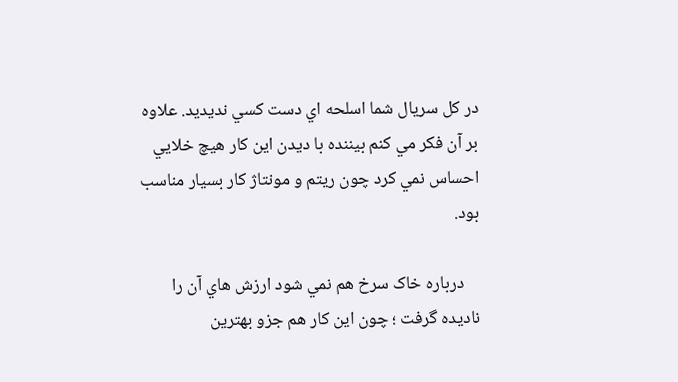در کل سريال شما اسلحه اي دست کسي نديديد. علاوه بر آن فکر مي کنم بيننده با ديدن اين کار هيچ خلايي احساس نمي کرد چون ريتم و مونتاژ کار بسيار مناسب بود.

    درباره خاک سرخ هم نمي شود ارزش هاي آن را ناديده گرفت ؛ چون اين کار هم جزو بهترين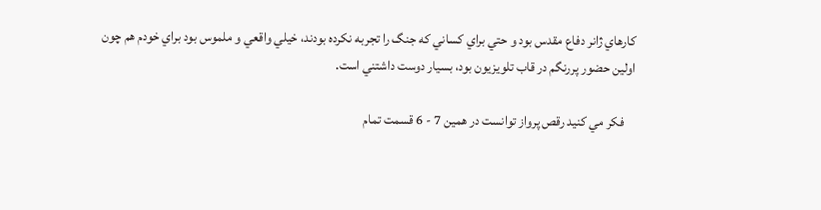کارهاي ژانر دفاع مقدس بود و حتي براي کساني که جنگ را تجربه نکرده بودند، خيلي واقعي و ملموس بود براي خودم هم چون اولين حضور پررنگم در قاب تلويزيون بود، بسيار دوست داشتني است.

    فکر مي کنيد رقص پرواز توانست در همين 7 - 6 قسمت تمام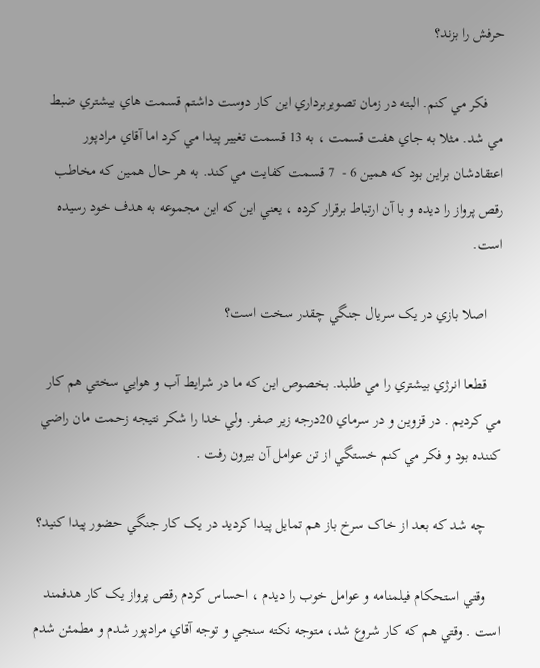حرفش را بزند؟

    فکر مي کنم. البته در زمان تصويربرداري اين کار دوست داشتم قسمت هاي بيشتري ضبط مي شد. مثلا به جاي هفت قسمت ، به 13 قسمت تغيير پيدا مي کرد اما آقاي مرادپور اعتقادشان براين بود که همين 6 -  7 قسمت کفايت مي کند. به هر حال همين که مخاطب رقص پرواز را ديده و با آن ارتباط برقرار کرده ، يعني اين که اين مجموعه به هدف خود رسيده است.

    اصلا بازي در يک سريال جنگي چقدر سخت است؟

    قطعا انرژي بيشتري را مي طلبد. بخصوص اين که ما در شرايط آب و هوايي سختي هم کار مي کرديم . در قزوين و در سرماي 20درجه زير صفر. ولي خدا را شکر نتيجه زحمت مان راضي کننده بود و فکر مي کنم خستگي از تن عوامل آن بيرون رفت .

    چه شد که بعد از خاک سرخ باز هم تمايل پيدا کرديد در يک کار جنگي حضور پيدا کنيد؟

    وقتي استحکام فيلمنامه و عوامل خوب را ديدم ، احساس کردم رقص پرواز يک کار هدفمند است . وقتي هم که کار شروع شد، متوجه نکته سنجي و توجه آقاي مرادپور شدم و مطمئن شدم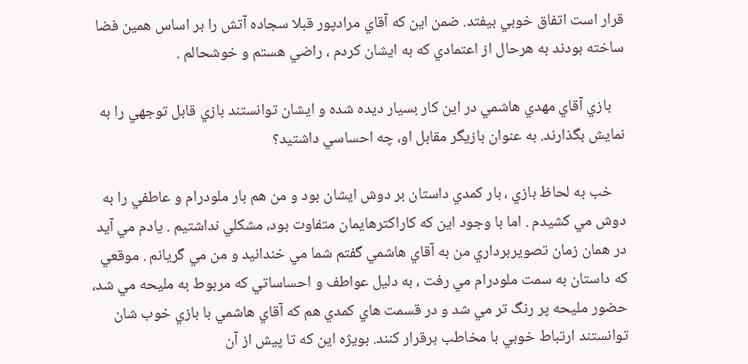قرار است اتفاق خوبي بيفتد. ضمن اين که آقاي مرادپور قبلا سجاده آتش را بر اساس همين فضا ساخته بودند به هرحال از اعتمادي که به ايشان کردم ، راضي هستم و خوشحالم .

    بازي آقاي مهدي هاشمي در اين کار بسيار ديده شده و ايشان توانستند بازي قابل توجهي را به نمايش بگذارند. به عنوان بازيگر مقابل او، چه احساسي داشتيد؟

    خب به لحاظ بازي ، بار کمدي داستان بر دوش ايشان بود و من هم بار ملودرام و عاطفي را به دوش مي کشيدم . اما با وجود اين که کاراکترهايمان متفاوت بود، مشکلي نداشتيم . يادم مي آيد در همان زمان تصويربرداري من به آقاي هاشمي گفتم شما مي خندانيد و من مي گريانم . موقعي که داستان به سمت ملودرام مي رفت ، به دليل عواطف و احساساتي که مربوط به مليحه مي شد، حضور مليحه پر رنگ تر مي شد و در قسمت هاي کمدي هم که آقاي هاشمي با بازي خوب شان توانستند ارتباط خوبي با مخاطب برقرار کنند. بويژه اين که تا پيش از آن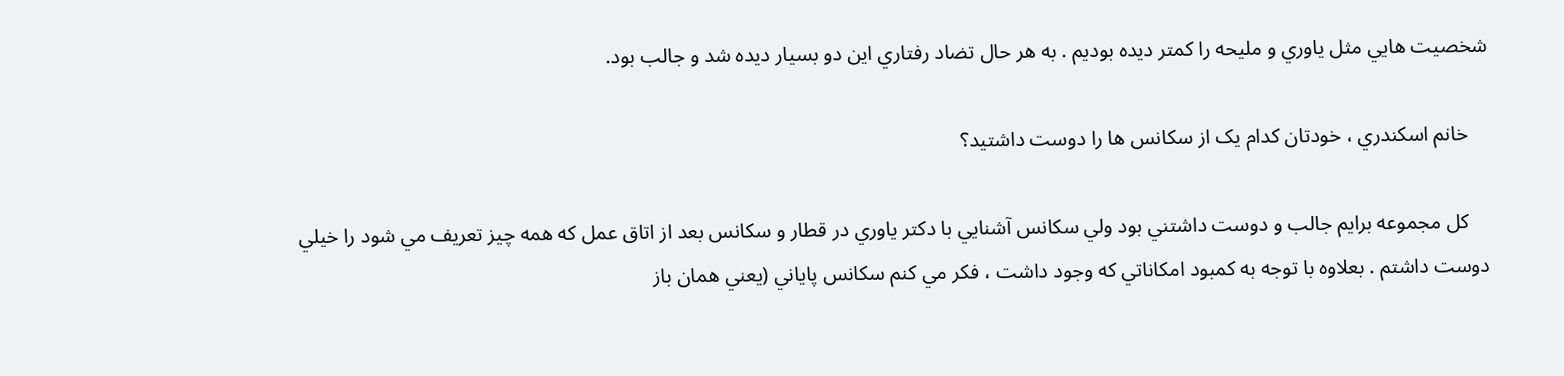شخصيت هايي مثل ياوري و مليحه را کمتر ديده بوديم . به هر حال تضاد رفتاري اين دو بسيار ديده شد و جالب بود.

    خانم اسکندري ، خودتان کدام يک از سکانس ها را دوست داشتيد؟

    کل مجموعه برايم جالب و دوست داشتني بود ولي سکانس آشنايي با دکتر ياوري در قطار و سکانس بعد از اتاق عمل که همه چيز تعريف مي شود را خيلي دوست داشتم . بعلاوه با توجه به کمبود امکاناتي که وجود داشت ، فکر مي کنم سکانس پاياني (يعني همان باز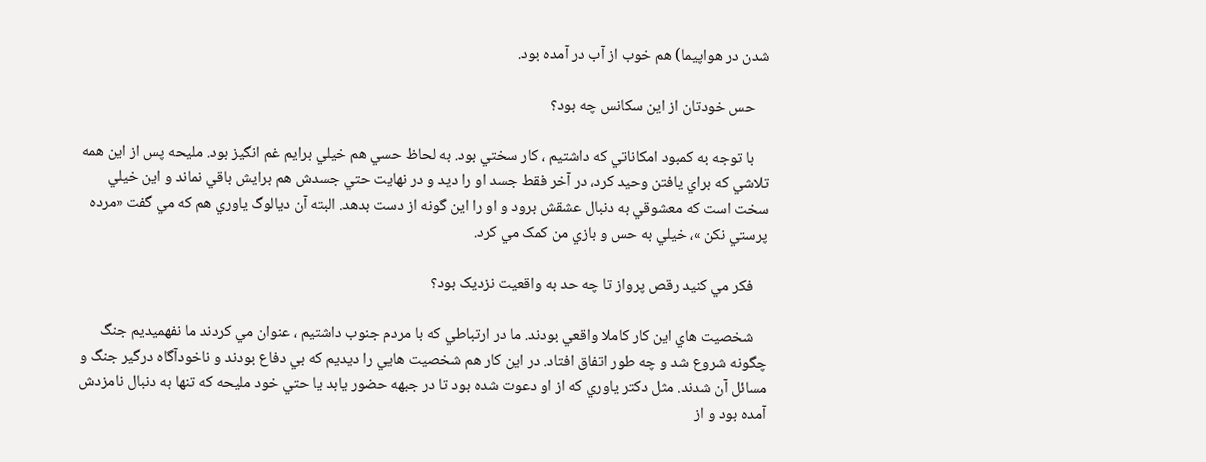شدن در هواپيما) هم خوب از آب در آمده بود.

    حس خودتان از اين سکانس چه بود؟

    با توجه به کمبود امکاناتي که داشتيم ، کار سختي بود. به لحاظ حسي هم خيلي برايم غم انگيز بود. مليحه پس از اين همه تلاشي که براي يافتن وحيد کرد، در آخر فقط جسد او را ديد و در نهايت حتي جسدش هم برايش باقي نماند و اين خيلي سخت است که معشوقي به دنبال عشقش برود و او را اين گونه از دست بدهد. البته آن ديالوگ ياوري هم که مي گفت «مرده پرستي نکن »، خيلي به حس و بازي من کمک مي کرد.

    فکر مي کنيد رقص پرواز تا چه حد به واقعيت نزديک بود؟

    شخصيت هاي اين کار کاملا واقعي بودند. ما در ارتباطي که با مردم جنوب داشتيم ، عنوان مي کردند ما نفهميديم جنگ چگونه شروع شد و چه طور اتفاق افتاد. در اين کار هم شخصيت هايي را ديديم که بي دفاع بودند و ناخودآگاه درگير جنگ و مسائل آن شدند. مثل دکتر ياوري که از او دعوت شده بود تا در جبهه حضور يابد يا حتي خود مليحه که تنها به دنبال نامزدش آمده بود و از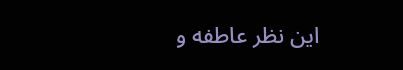اين نظر عاطفه و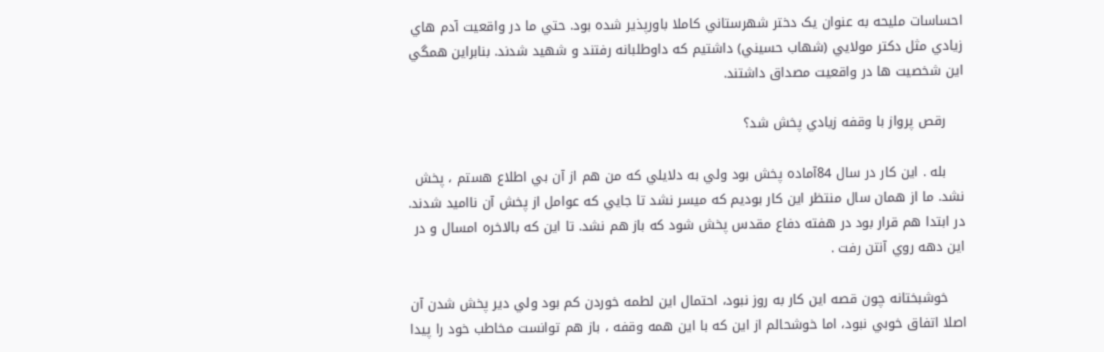احساسات مليحه به عنوان يک دختر شهرستاني کاملا باورپذير شده بود. حتي ما در واقعيت آدم هاي زيادي مثل دکتر مولايي (شهاب حسيني) داشتيم که داوطلبانه رفتند و شهيد شدند. بنابراين همگي اين شخصيت ها در واقعيت مصداق داشتند.

    رقص پرواز با وقفه زيادي پخش شد؟

    بله . اين کار در سال 84آماده پخش بود ولي به دلايلي که من هم از آن بي اطلاع هستم ، پخش نشد. ما از همان سال منتظر اين کار بوديم که ميسر نشد تا جايي که عوامل از پخش آن نااميد شدند. در ابتدا هم قرار بود در هفته دفاع مقدس پخش شود که باز هم نشد. تا اين که بالاخره امسال و در اين دهه روي آنتن رفت .

    خوشبختانه چون قصه اين کار به روز نبود، احتمال اين لطمه خوردن کم بود ولي دير پخش شدن آن اصلا اتفاق خوبي نبود، اما خوشحالم از اين که با اين همه وقفه ، باز هم توانست مخاطب خود را پيدا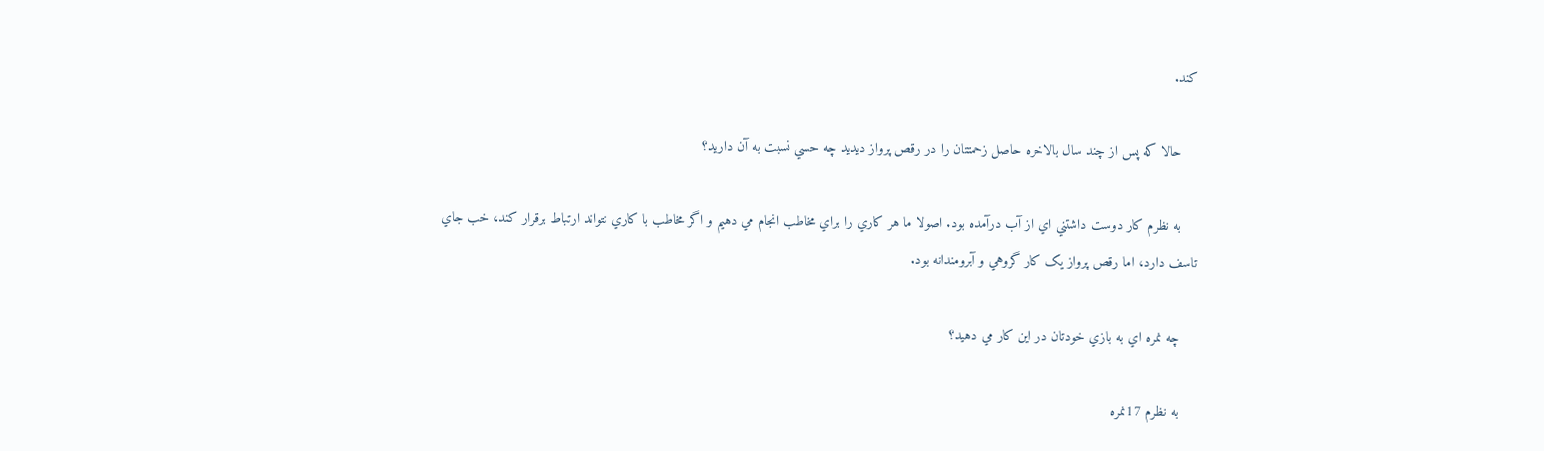کند.

    حالا که پس از چند سال بالاخره حاصل زحمتتان را در رقص پرواز ديديد چه حسي نسبت به آن داريد؟

    به نظرم کار دوست داشتني اي از آب درآمده بود. اصولا ما هر کاري را براي مخاطب انجام مي دهيم و اگر مخاطب با کاري نتواند ارتباط برقرار کند، خب جاي تاسف دارد، اما رقص پرواز يک کار گروهي و آبرومندانه بود.

    چه نمره اي به بازي خودتان در اين کار مي دهيد؟

    به نظرم 17نمره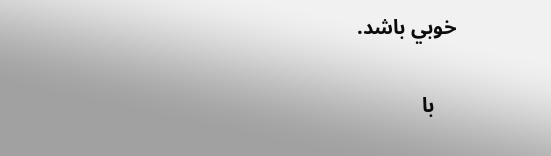خوبي باشد.

    با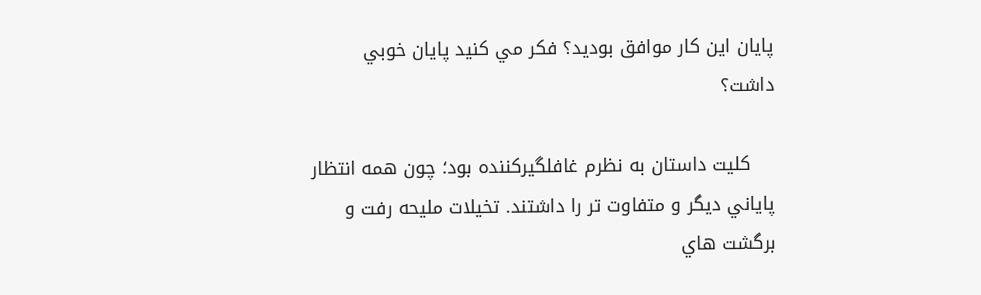پايان اين کار موافق بوديد؟ فکر مي کنيد پايان خوبي داشت؟

    کليت داستان به نظرم غافلگيرکننده بود؛ چون همه انتظار پاياني ديگر و متفاوت تر را داشتند. تخيلات مليحه رفت و برگشت هاي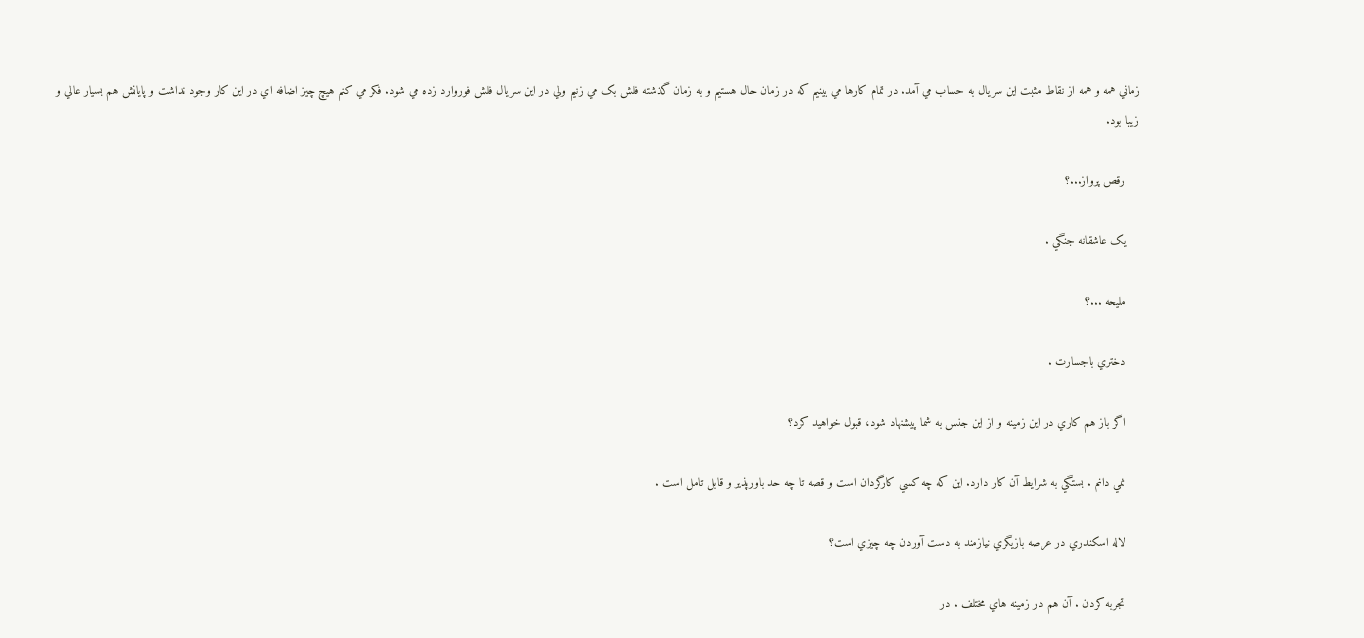زماني همه و همه از نقاط مثبت اين سريال به حساب مي آمد. در تمام کارها مي بينيم که در زمان حال هستيم و به زمان گذشته فلش بک مي زنيم ولي در اين سريال فلش فوروارد زده مي شود. فکر مي کنم هيچ چيز اضافه اي در اين کار وجود نداشت و پايانش هم بسيار عالي و زيبا بود.

    رقص پرواز...؟

    يک عاشقانه جنگي .

    مليحه ...؟

    دختري باجسارت .

    اگر باز هم کاري در اين زمينه و از اين جنس به شما پيشنهاد شود، قبول خواهيد کرد؟

    نمي دانم . بستگي به شرايط آن کار دارد. اين که چه کسي کارگردان است و قصه تا چه حد باورپذير و قابل تامل است .

    لاله اسکندري در عرصه بازيگري نيازمند به دست آوردن چه چيزي است؟

    تجربه کردن . آن هم در زمينه هاي مختلف . در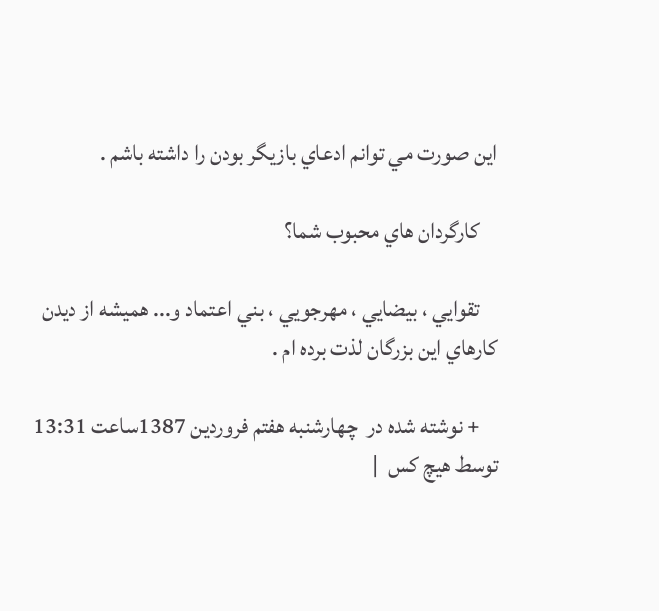اين صورت مي توانم ادعاي بازيگر بودن را داشته باشم .

    کارگردان هاي محبوب شما؟

    تقوايي ، بيضايي ، مهرجويي ، بني اعتماد و... هميشه از ديدن کارهاي اين بزرگان لذت برده ام .

    + نوشته شده در  چهارشنبه هفتم فروردین 1387ساعت 13:31  توسط هیچ کس  |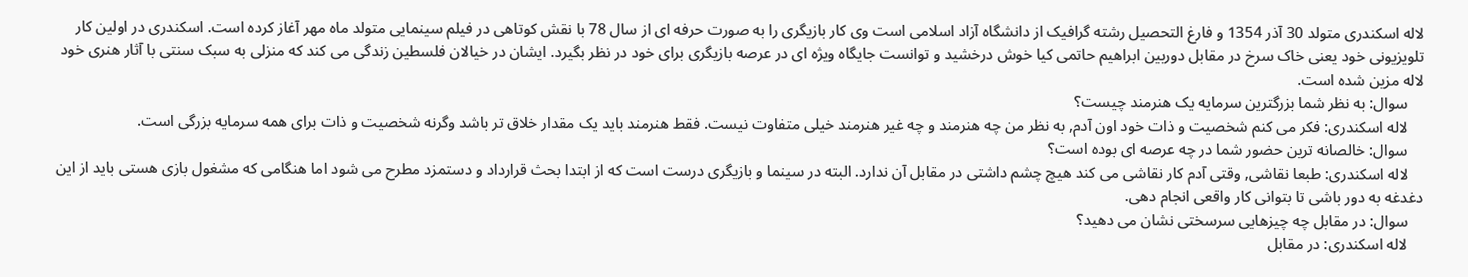لاله اسکندری متولد 30 آذر 1354 و فارغ التحصیل رشته گرافیک از دانشگاه آزاد اسلامی است وی کار بازیگری را به صورت حرفه ای از سال 78 با نقش کوتاهی در فیلم سینمایی متولد ماه مهر آغاز کرده است. اسکندری در اولین کار تلویزیونی خود یعنی خاک سرخ در مقابل دوربین ابراهیم حاتمی کیا خوش درخشید و توانست جایگاه ویژه ای در عرصه بازیگری برای خود در نظر بگیرد. ایشان در خیالان فلسطین زندگی می کند که منزلی به سبک سنتی با آثار هنری خود لاله مزین شده است.
    سوال: به نظر شما بزرگترین سرمایه یک هنرمند چیست؟
    لاله اسکندری: فکر می کنم شخصیت و ذات خود اون آدم, به نظر من چه هنرمند و چه غیر هنرمند خیلی متفاوت نیست. فقط هنرمند باید یک مقدار خلاق تر باشد وگرنه شخصیت و ذات برای همه سرمایه بزرگی است.
    سوال: خالصانه ترین حضور شما در چه عرصه ای بوده است؟
    لاله اسکندری: طبعا نقاشی, وقتی آدم کار نقاشی می کند هیچ چشم داشتی در مقابل آن ندارد. البته در سینما و بازیگری درست است که از ابتدا بحث قرارداد و دستمزد مطرح می شود اما هنگامی که مشغول بازی هستی باید از این دغدغه به دور باشی تا بتوانی کار واقعی انجام دهی.
    سوال: در مقابل چه چیزهایی سرسختی نشان می دهید؟
    لاله اسکندری: در مقابل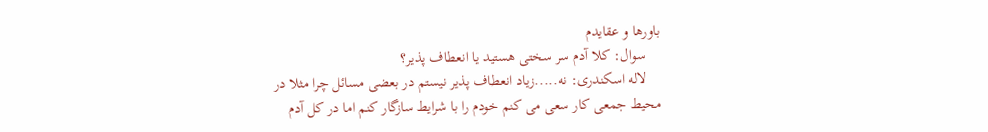باورها و عقایدم
    سوال: کلا آدم سر سختی هستید یا انعطاف پذیر؟
    لاله اسکندری: نه.....زیاد انعطاف پذیر نیستم در بعضی مسائل چرا مثلا در محیط جمعی کار سعی می کنم خودم را با شرایط سازگار کنم اما در کل آدم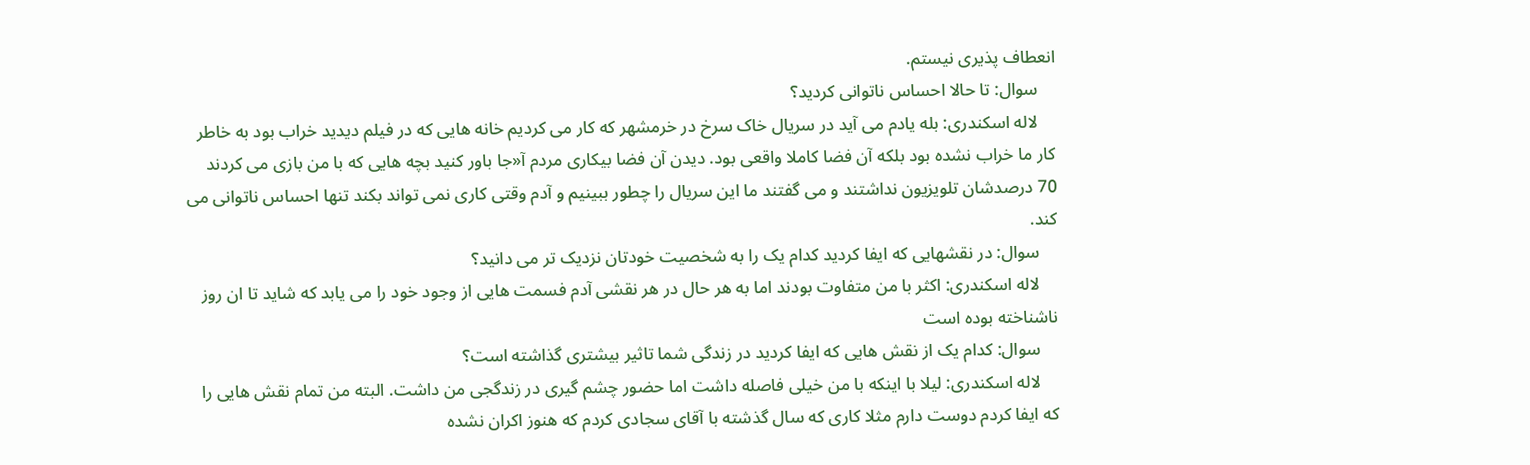انعطاف پذیری نیستم.
    سوال: تا حالا احساس ناتوانی کردید؟
    لاله اسکندری: بله یادم می آید در سریال خاک سرخ در خرمشهر که کار می کردیم خانه هایی که در فیلم دیدید خراب بود به خاطر کار ما خراب نشده بود بلکه آن فضا کاملا واقعی بود. دیدن آن فضا بیکاری مردم آ«جا باور کنید بچه هایی که با من بازی می کردند 70 درصدشان تلویزیون نداشتند و می گفتند ما این سریال را چطور ببینیم و آدم وقتی کاری نمی تواند بکند تنها احساس ناتوانی می کند.
    سوال: در نقشهایی که ایفا کردید کدام یک را به شخصیت خودتان نزدیک تر می دانید؟
    لاله اسکندری: اکثر با من متفاوت بودند اما به هر حال در هر نقشی آدم فسمت هایی از وجود خود را می یابد که شاید تا ان روز ناشناخته بوده است
    سوال: کدام یک از نقش هایی که ایفا کردید در زندگی شما تاثیر بیشتری گذاشته است؟
    لاله اسکندری: لیلا با اینکه با من خیلی فاصله داشت اما حضور چشم گیری در زندگجی من داشت. البته من تمام نقش هایی را که ایفا کردم دوست دارم مثلا کاری که سال گذشته با آقای سجادی کردم که هنوز اکران نشده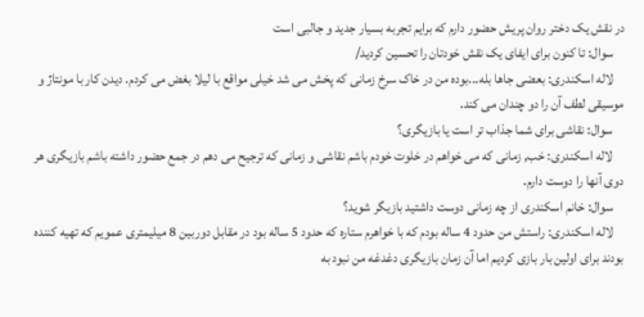در نقش یک دختر روان پریش حضور دارم که برایم تجربه بسیار جدید و جالبی است
    سوال: تا کنون برای ایفای یک نقش خودتان را تحسین کردید/
    لاله اسکندری: بعضی جاها بله...بوده من در خاک سرخ زمانی که پخش می شد خیلی مواقع با لیلا بغض می کردم. دیدن کار با مونتاژ و موسیقی لطف آن را دو چندان می کند.
    سوال: نقاشی برای شما جذاب تر است یا بازیگری؟
    لاله اسکندری: خب, زمانی که می خواهم در خلوت خودم باشم نقاشی و زمانی که ترجیح می دهم در جمع حضور داشته باشم بازیگری هر دوی آنها را دوست دارم.
    سوال: خانم اسکندری از چه زمانی دوست داشتید بازیگر شوید؟
    لاله اسکندری: راستش من حدود 4 ساله بودم که با خواهرم ستاره که حدود 5 ساله بود در مقابل دوربین 8 میلیمتری عمویم که تهیه کننده بودند برای اولین بار بازی کردیم اما آن زمان بازیگری دغدغه من نبود به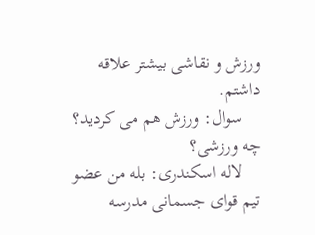ورزش و نقاشی بیشتر علاقه داشتم.
    سوال: ورزش هم می کردید؟ چه ورزشی؟
    لاله اسکندری: بله من عضو تیم قوای جسمانی مدرسه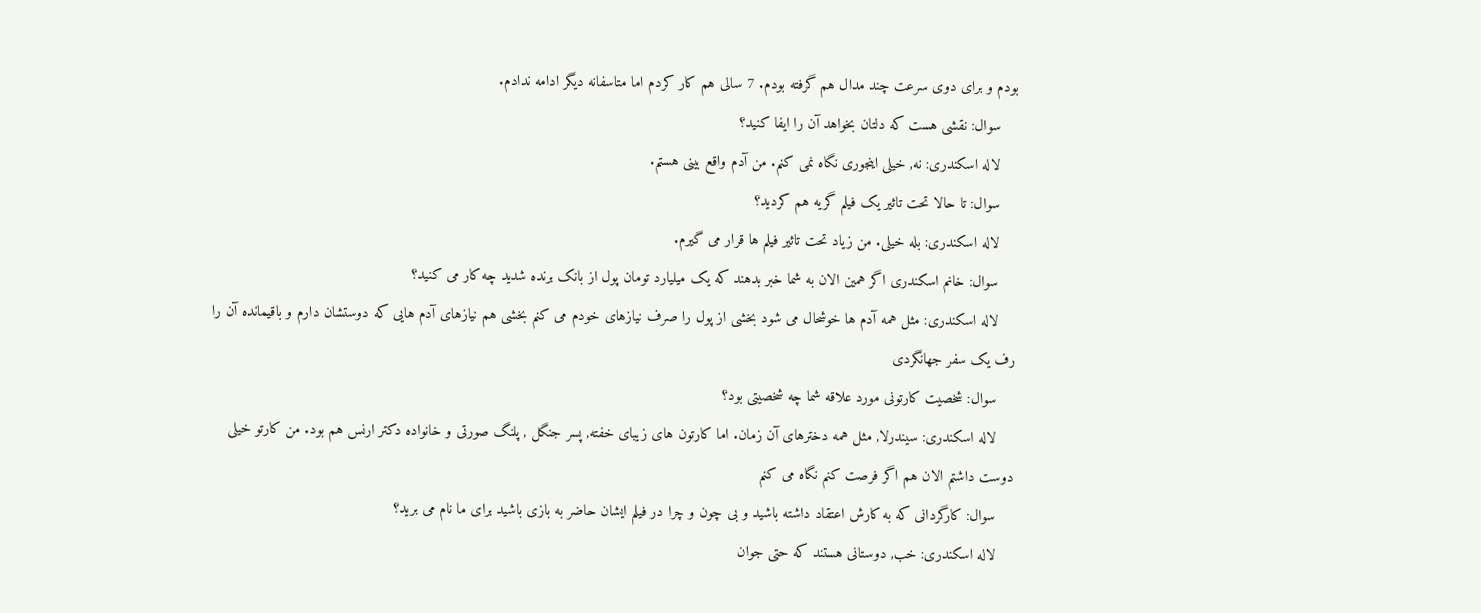بودم و برای دوی سرعت چند مدال هم گرفته بودم. 7 سالی هم کار کردم اما متاسفانه دیگر ادامه ندادم.
    سوال: نقشی هست که دلتان بخواهد آن را ایفا کنید؟
    لاله اسکندری: نه, خیلی اینجوری نگاه نمی کنم. من آدم واقع بینی هستم.
    سوال: تا حالا تحت تاثیر یک فیلم گریه هم کردید؟
    لاله اسکندری: بله خیلی. من زیاد تحت تاثیر فیلم ها قرار می گیرم.
    سوال: خانم اسکندری اگر همین الان به شما خبر بدهند که یک میلیارد تومان پول از بانک برنده شدید چه کار می کنید؟
    لاله اسکندری: مثل همه آدم ها خوشحال می شود بخشی از پول را صرف نیازهای خودم می کنم بخشی هم نیازهای آدم هایی که دوستشان دارم و باقیمانده آن را رف یک سفر جهانگردی
    سوال: شخصیت کارتونی مورد علاقه شما چه شخصیتی بود؟
    لاله اسکندری: سیندرلا, مثل همه دخترهای آن زمان. اما کارتون های زیبای خفته, پسر جنگل , پلنگ صورتی و خانواده دکتر ارنس هم بود. من کارتو خیلی دوست داشتم الان هم اگر فرصت کنم نگاه می کنم
    سوال: کارگردانی که به کارش اعتقاد داشته باشید و بی چون و چرا در فیلم ایشان حاضر به بازی باشید برای ما نام می برید؟
    لاله اسکندری: خب, دوستانی هستند که حتی جوان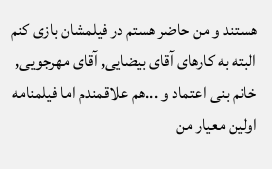هستند و من حاضر هستم در فیلمشان بازی کنم البته به کارهای آقای بیضایی, آقای مهرجویی, خانم بنی اعتماد و ...هم علاقمندم اما فیلمنامه اولین معیار من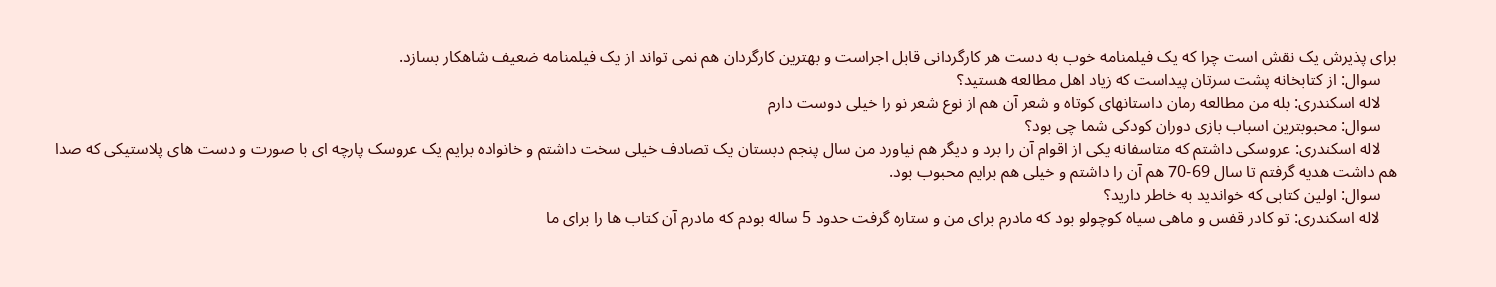برای پذیرش یک نقش است چرا که یک فیلمنامه خوب به دست هر کارگردانی قابل اجراست و بهترین کارگردان هم نمی تواند از یک فیلمنامه ضعیف شاهکار بسازد.
    سوال: از کتابخانه پشت سرتان پیداست که زیاد اهل مطالعه هستید؟
    لاله اسکندری: بله من مطالعه رمان داستانهای کوتاه و شعر آن هم از نوع شعر نو را خیلی دوست دارم
    سوال: محبوبترین اسباب بازی دوران کودکی شما چی بود؟
    لاله اسکندری: عروسکی داشتم که متاسفانه یکی از اقوام آن را برد و دیگر هم نیاورد من سال پنجم دبستان یک تصادف خیلی سخت داشتم و خانواده برایم یک عروسک پارچه ای با صورت و دست های پلاستیکی که صدا هم داشت هدیه گرفتم تا سال 69-70 هم آن را داشتم و خیلی هم برایم محبوب بود.
    سوال: اولین کتابی که خواندید به خاطر دارید؟
    لاله اسکندری: تو کادر قفس و ماهی سیاه کوچولو بود که مادرم برای من و ستاره گرفت حدود 5 ساله بودم که مادرم آن کتاب ها را برای ما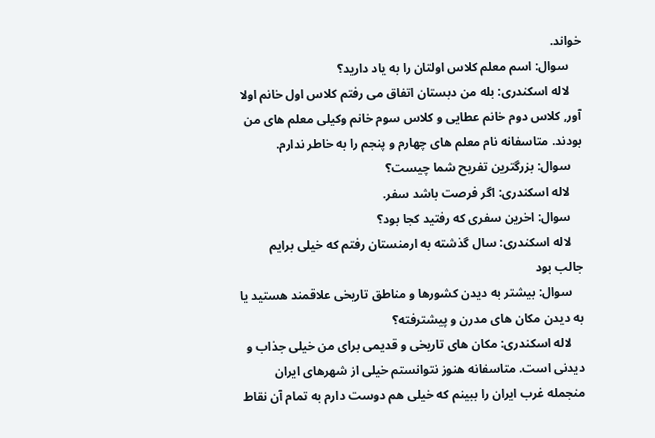خواند.
    سوال: اسم معلم کلاس اولتان را به یاد دارید؟
    لاله اسکندری: بله من دبستان اتفاق می رفتم کلاس اول خانم اولا آور, کلاس دوم خانم عطایی و کلاس سوم خانم وکیلی معلم های من بودند. متاسفانه نام معلم های چهارم و پنجم را به خاطر ندارم.
    سوال: بزرگترین تفریح شما چیست؟
    لاله اسکندری: اگر فرصت باشد سفر.
    سوال: اخرین سفری که رفتید کجا بود؟
    لاله اسکندری: سال گذشته به ارمنستان رفتم که خیلی برایم جالب بود
    سوال: بیشتر به دیدن کشورها و مناطق تاریخی علاقمند هستید یا به دیدن مکان های مدرن و پیشترفته؟
    لاله اسکندری: مکان های تاریخی و قدیمی برای من خیلی جذاب و دیدنی است. متاسفانه هنوز نتوانستم خیلی از شهرهای ایران منجمله غرب ایران را ببینم که خیلی هم دوست دارم به تمام آن نقاط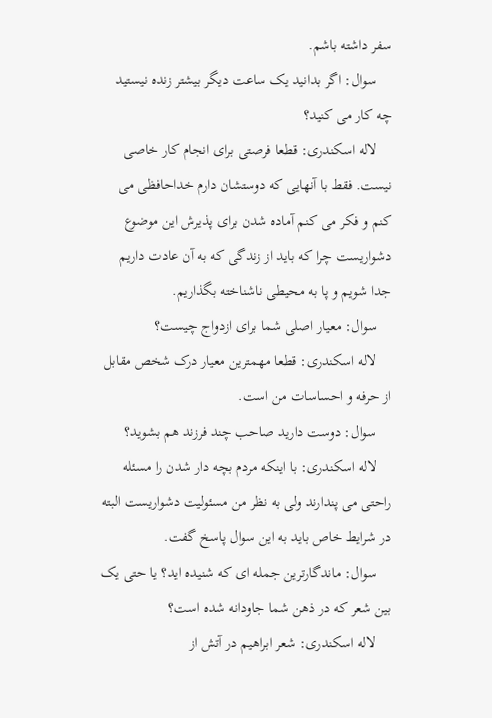سفر داشته باشم.
    سوال: اگر بدانید یک ساعت دیگر بیشتر زنده نیستید چه کار می کنید؟
    لاله اسکندری: قطعا فرصتی برای انجام کار خاصی نیست. فقط با آنهایی که دوستشان دارم خداحافظی می کنم و فکر می کنم آماده شدن برای پذیرش این موضوع دشواریست چرا که باید از زندگی که به آن عادت داریم جدا شویم و پا به محیطی ناشناخته بگذاریم.
    سوال: معیار اصلی شما برای ازدواج چیست؟
    لاله اسکندری: قطعا مهمترین معیار درک شخص مقابل از حرفه و احساسات من است.
    سوال: دوست دارید صاحب چند فرزند هم بشوید؟
    لاله اسکندری: با اینکه مردم بچه دار شدن را مسئله راحتی می پندارند ولی به نظر من مسئولیت دشواریست البته در شرایط خاص باید به این سوال پاسخ گفت.
    سوال: ماندگارترین جمله ای که شنیده اید؟ یا حتی یک بین شعر که در ذهن شما جاودانه شده است؟
    لاله اسکندری: شعر ابراهیم در آتش از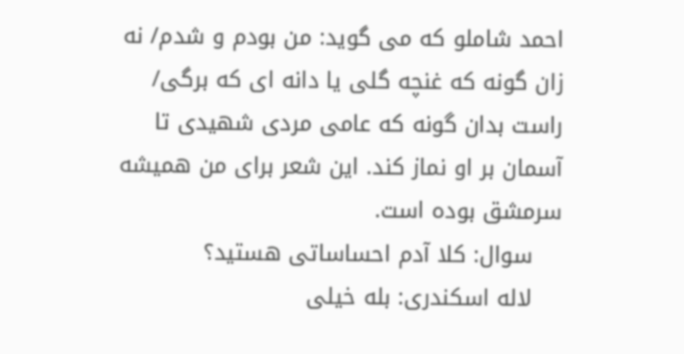احمد شاملو که می گوید: من بودم و شدم/ نه زان گونه که غنچه گلی یا دانه ای که برگی/ راست بدان گونه که عامی مردی شهیدی تا آسمان بر او نماز کند. این شعر برای من همیشه سرمشق بوده است.
    سوال: کلا آدم احساساتی هستید؟
    لاله اسکندری: بله خیلی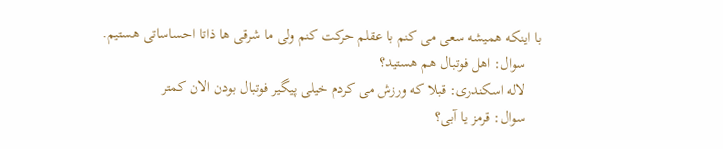با اینکه همیشه سعی می کنم با عقلم حرکت کنم ولی ما شرقی ها ذاتا احساساتی هستیم.
    سوال: اهل فوتبال هم هستید؟
    لاله اسکندری: قبلا که ورزش می کردم خیلی پیگیر فوتبال بودن الان کمتر
    سوال: قرمز یا آبی؟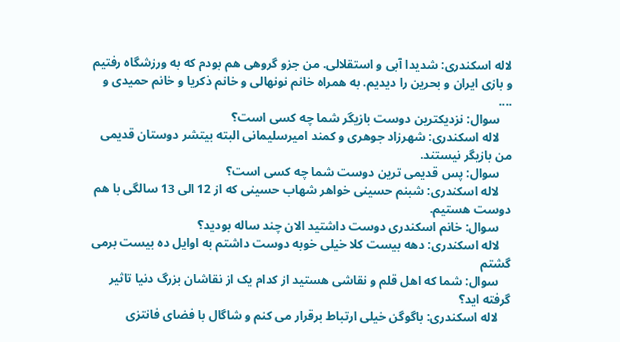لاله اسکندری: شدیدا آبی و استقلالی. من جزو گروهی هم بودم که به ورزشگاه رفتیم و بازی ایران و بحرین را دیدیم. به همراه خانم نونهالی و خانم ذکریا و خانم حمیدی و ....
    سوال: نزدیکترین دوست بازیگر شما چه کسی است؟
    لاله اسکندری: شهرزاد جوهری و کمند امیرسلیمانی البته بیتشر دوستان قدیمی من بازیگر نیستند.
    سوال: پس قدیمی ترین دوست شما چه کسی است؟
    لاله اسکندری: شبنم حسینی خواهر شهاب حسینی که از 12 الی 13 سالگی با هم دوست هستیم.
    سوال: خانم اسکندری دوست داشتید الان چند ساله بودید؟
    لاله اسکندری: دهه بیست کلا خیلی خوبه دوست داشتم به اوایل ده بیست برمی گشتم
    سوال: شما که اهل قلم و نقاشی هستید از کدام یک از نقاشان بزرگ دنیا تاثیر گرفته اید؟
    لاله اسکندری: باگوگن خیلی ارتباط برقرار می کنم و شاگال با فضای فانتزی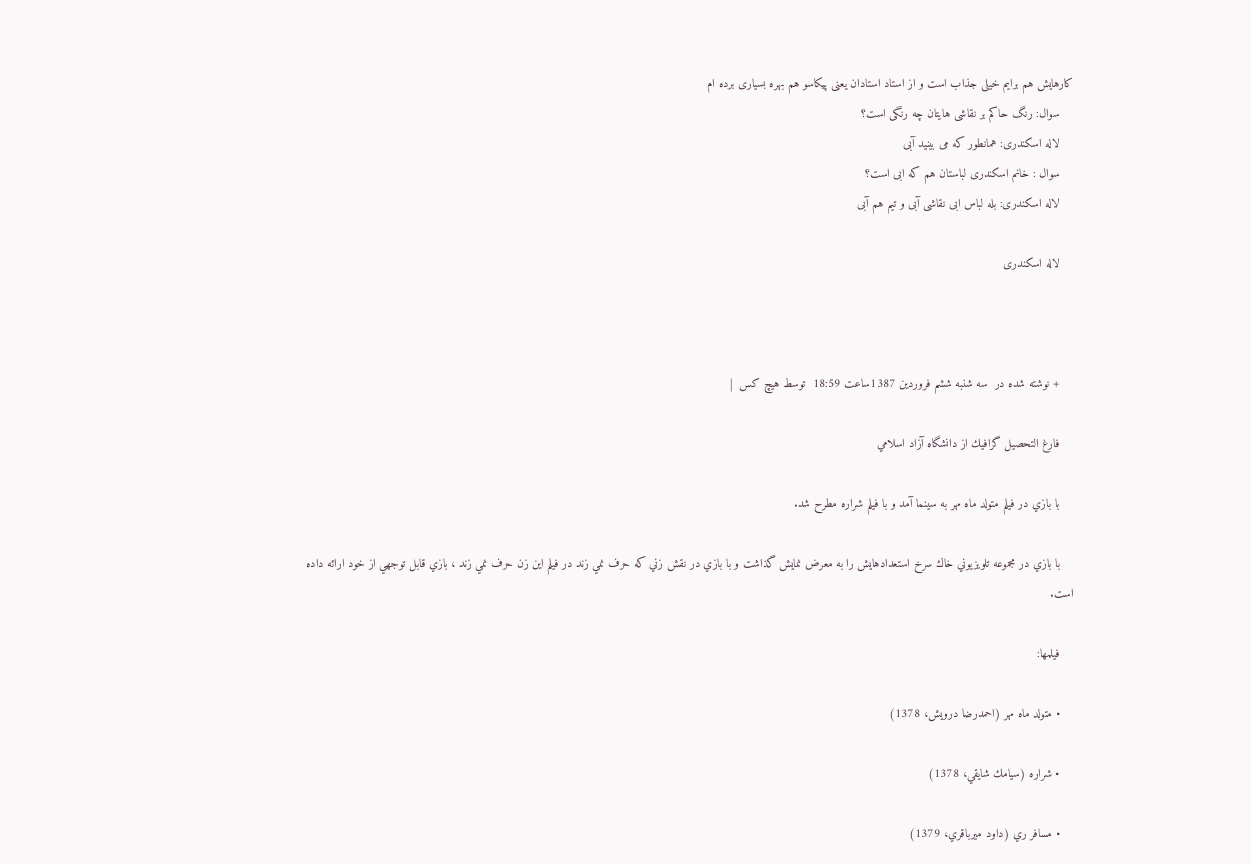کارهایش هم برایم خیلی جذاب است و از استاد استادان یعنی پیکاسو هم بهره بسیاری برده ام
    سوال: رنگ حاکم بر نقاشی هایتان چه رنگی است؟
    لاله اسکندری: همانطور که می بینید آبی
    سوال : خانم اسکندری لباستان هم که ابی است؟
    لاله اسکندری: بله لباس ابی نقاشی آبی و تیم هم آبی

    لاله اسکندری



    + نوشته شده در  سه شنبه ششم فروردین 1387ساعت 18:59  توسط هیچ کس  |

    فارغ التحصيل گرافيك از دانشگاه آزاد اسلامي

    با بازي در فيلم متولد ماه مهر به سينما آمد و با فيلم شراره مطرح شد.

    با بازي در مجموعه تلويزيوني خاك سرخ استعدادهايش را به معرض نمايش گذاشت و با بازي در نقش زني كه حرف نمي زند در فيلم اين زن حرف نمي زند ، بازي قابل توجهي از خود ارائه داده است.

    فیلمها:

    • متولد ماه مهر (احمدرضا درويش، 1378)

    • شراره (سيامك شايقي، 1378)

    • مسافر ري (داود ميرباقري، 1379)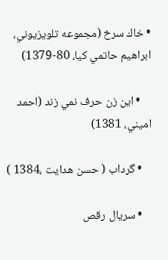• خاك سرخ (مجموعه تلويزيوني، ابراهيم حاتمي كيا، 80-1379)

    • اين زن حرف نمي زند (احمد اميني، 1381)

    • گرداب ( حسن هدايت ،1384 )

    • سریال رقص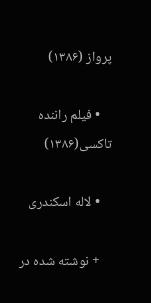پرواز (۱۳۸۶)

    • فیلم راننده تاکسی(۱۳۸۶)

    • لاله اسکندری

    + نوشته شده در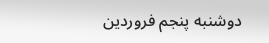دوشنبه پنجم فروردین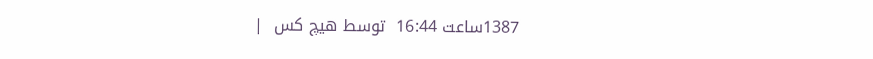1387ساعت 16:44  توسط هیچ کس  |